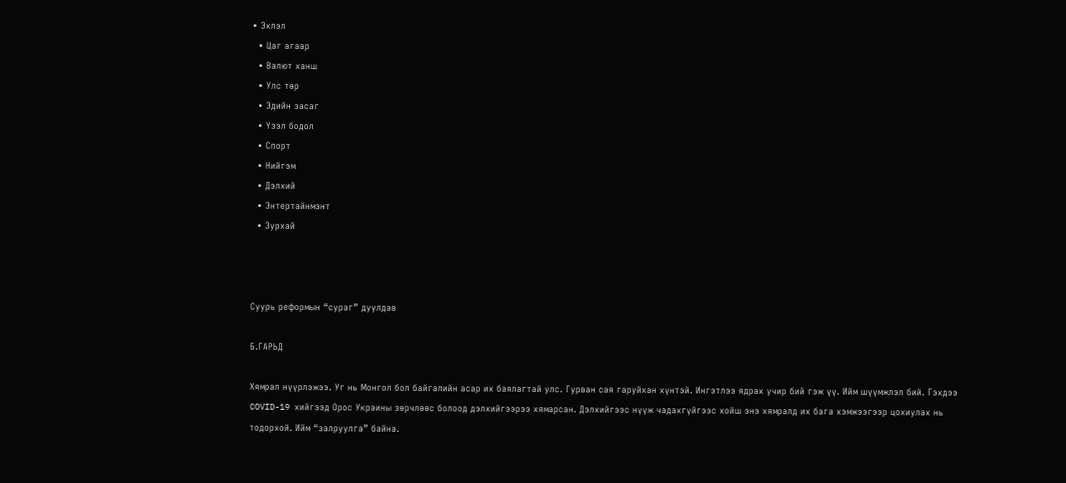• Эхлэл
  • Цаг агаар
  • Валют ханш
  • Улс төр
  • Эдийн засаг
  • Үзэл бодол
  • Спорт
  • Нийгэм
  • Дэлхий
  • Энтертайнмэнт
  • Зурхай



Суурь реформын “сураг” дуулдав

Б.ГАРЬД

Хямрал нүүрлэжээ. Уг нь Монгол бол байгалийн асар их баялагтай улс. Гурван сая гаруйхан хүнтэй. Ингэтлээ ядрах учир бий гэж үү. Ийм шүүмжлэл бий. Гэхдээ COVID-19 хийгээд Орос Украины зөрчлөөс болоод дэлхийгээрээ хямарсан. Дэлхийгээс нүүж чадахгүйгээс хойш энэ хямралд их бага хэмжээгээр цохиулах нь тодорхой. Ийм “залруулга” байна.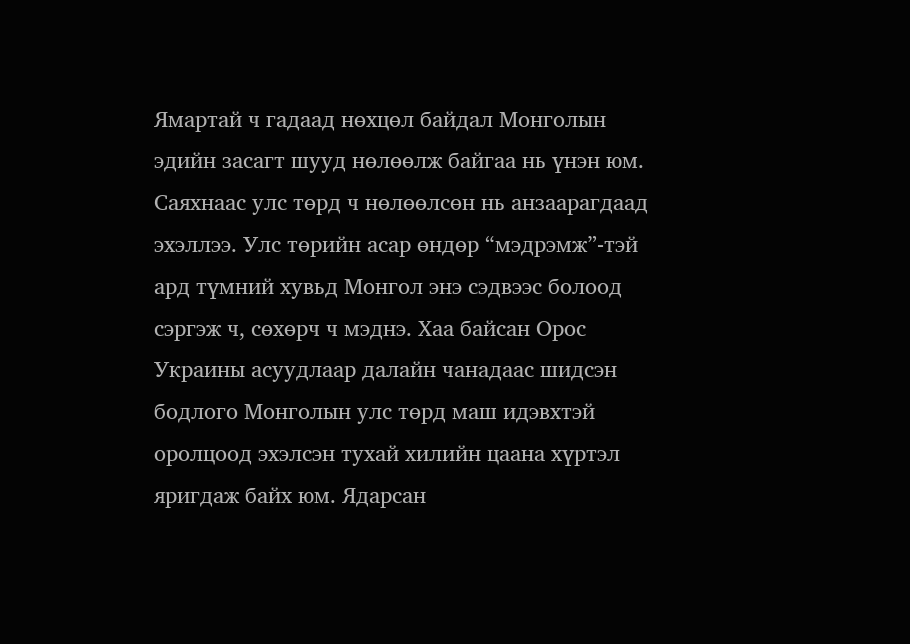Ямартай ч гадаад нөхцөл байдал Монголын эдийн засагт шууд нөлөөлж байгаа нь үнэн юм. Саяхнаас улс төрд ч нөлөөлсөн нь анзаарагдаад эхэллээ. Улс төрийн асар өндөр “мэдрэмж”-тэй ард түмний хувьд Монгол энэ сэдвээс болоод сэргэж ч, сөхөрч ч мэднэ. Хаа байсан Орос Украины асуудлаар далайн чанадаас шидсэн бодлого Монголын улс төрд маш идэвхтэй оролцоод эхэлсэн тухай хилийн цаана хүртэл яригдаж байх юм. Ядарсан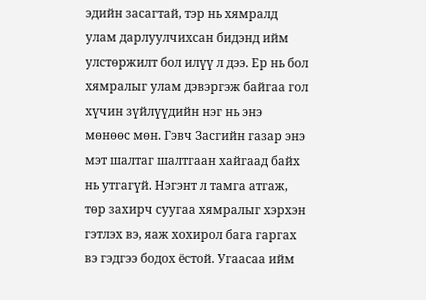эдийн засагтай, тэр нь хямралд улам дарлуулчихсан бидэнд ийм улстөржилт бол илүү л дээ. Ер нь бол хямралыг улам дэвэргэж байгаа гол хүчин зүйлүүдийн нэг нь энэ мөнөөс мөн. Гэвч Засгийн газар энэ мэт шалтаг шалтгаан хайгаад байх нь утгагүй. Нэгэнт л тамга атгаж, төр захирч суугаа хямралыг хэрхэн гэтлэх вэ, яаж хохирол бага гаргах вэ гэдгээ бодох ёстой. Угаасаа ийм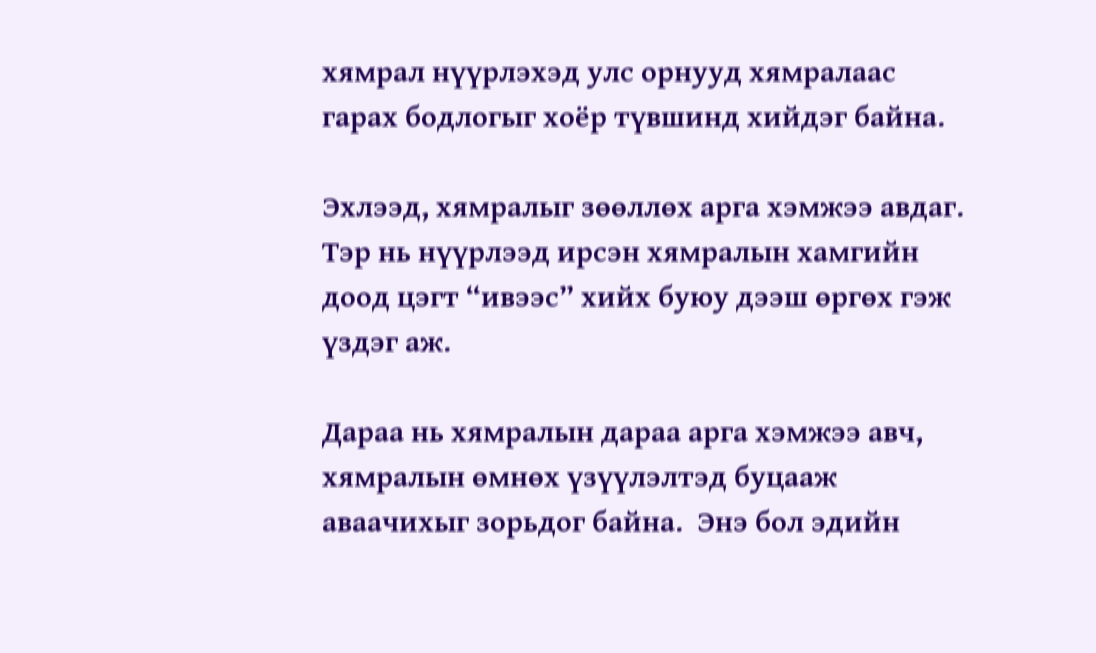хямрал нүүрлэхэд улс орнууд хямралаас гарах бодлогыг хоёр түвшинд хийдэг байна.

Эхлээд, хямралыг зөөллөх арга хэмжээ авдаг. Тэр нь нүүрлээд ирсэн хямралын хамгийн доод цэгт “ивээс” хийх буюу дээш өргөх гэж үздэг аж.

Дараа нь хямралын дараа арга хэмжээ авч, хямралын өмнөх үзүүлэлтэд буцааж аваачихыг зорьдог байна.  Энэ бол эдийн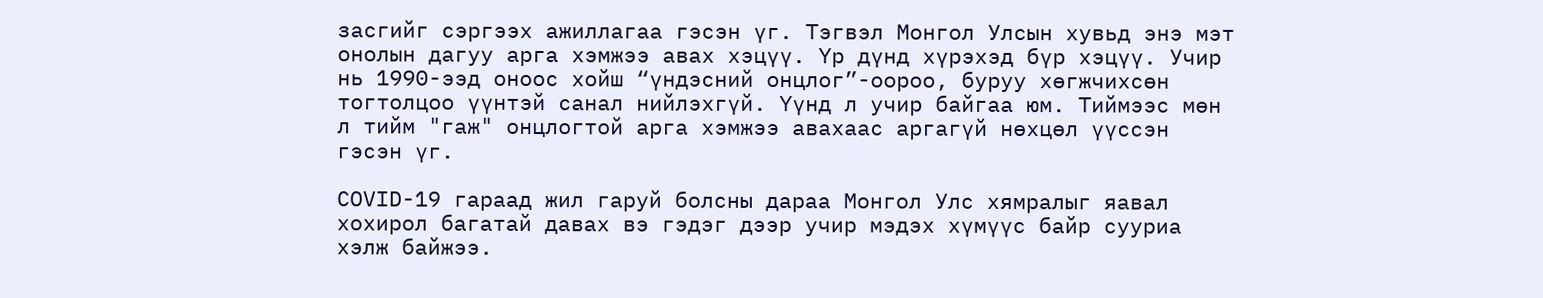засгийг сэргээх ажиллагаа гэсэн үг. Тэгвэл Монгол Улсын хувьд энэ мэт онолын дагуу арга хэмжээ авах хэцүү. Үр дүнд хүрэхэд бүр хэцүү. Учир нь 1990-ээд оноос хойш “үндэсний онцлог”-оороо, буруу хөгжчихсөн тогтолцоо үүнтэй санал нийлэхгүй. Үүнд л учир байгаа юм. Тиймээс мөн л тийм "гаж" онцлогтой арга хэмжээ авахаас аргагүй нөхцөл үүссэн гэсэн үг.

COVID-19 гараад жил гаруй болсны дараа Монгол Улс хямралыг яавал хохирол багатай давах вэ гэдэг дээр учир мэдэх хүмүүс байр сууриа хэлж байжээ.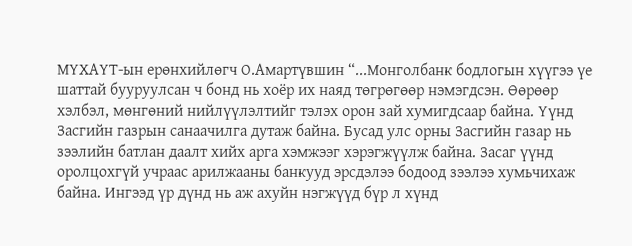МҮХАҮТ-ын ерөнхийлөгч О.Амартүвшин “...Монголбанк бодлогын хүүгээ үе шаттай бууруулсан ч бонд нь хоёр их наяд төгрөгөөр нэмэгдсэн. Өөрөөр хэлбэл, мөнгөний нийлүүлэлтийг тэлэх орон зай хумигдсаар байна. Үүнд Засгийн газрын санаачилга дутаж байна. Бусад улс орны Засгийн газар нь зээлийн батлан даалт хийх арга хэмжээг хэрэгжүүлж байна. Засаг үүнд оролцохгүй учраас арилжааны банкууд эрсдэлээ бодоод зээлээ хумьчихаж байна. Ингээд үр дүнд нь аж ахуйн нэгжүүд бүр л хүнд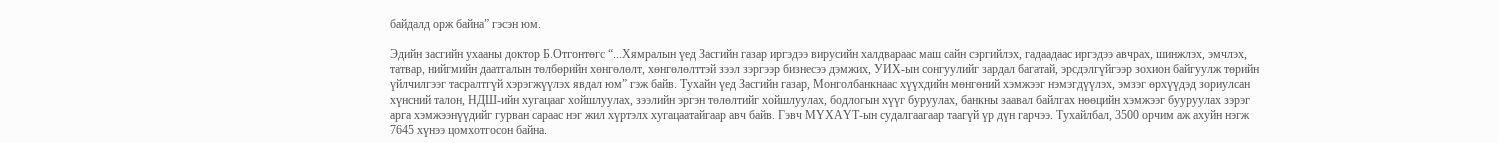байдалд орж байна” гэсэн юм.

Эдийн засгийн ухааны доктор Б.Отгонтөгс “...Хямралын үед Засгийн газар иргэдээ вирусийн халдвараас маш сайн сэргийлэх, гадаадаас иргэдээ авчрах, шинжлэх, эмчлэх, татвар, нийгмийн даатгалын төлбөрийн хөнгөлөлт, хөнгөлөлттэй зээл зэргээр бизнесээ дэмжих, УИХ-ын сонгуулийг зардал багатай, эрсдэлгүйгээр зохион байгуулж төрийн үйлчилгээг тасралтгүй хэрэгжүүлэх явдал юм” гэж байв. Тухайн үед Засгийн газар, Монголбанкнаас хүүхдийн мөнгөний хэмжээг нэмэгдүүлэх, эмзэг өрхүүдэд зориулсан хүнсний талон, НДШ-ийн хугацааг хойшлуулах, зээлийн эргэн төлөлтийг хойшлуулах, бодлогын хүүг буруулах, банкны заавал байлгах нөөцийн хэмжээг бууруулах зэрэг арга хэмжээнүүдийг гурван сараас нэг жил хүртэлх хугацаатайгаар авч байв. Гэвч МҮХАҮТ-ын судалгаагаар таагүй үр дүн гарчээ. Тухайлбал, 3500 орчим аж ахуйн нэгж 7645 хүнээ цомхотгосон байна.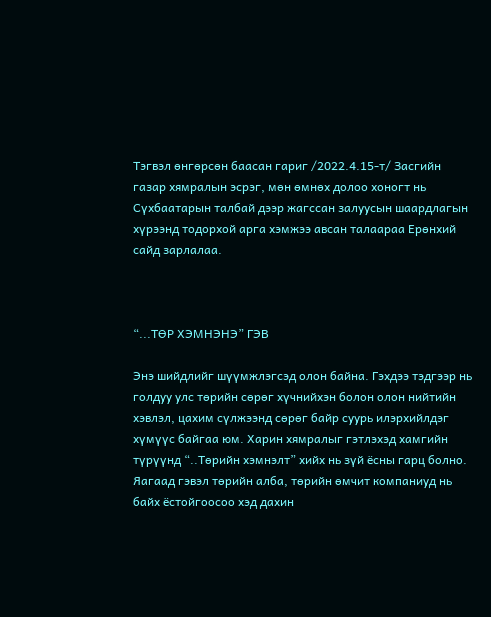Тэгвэл өнгөрсөн баасан гариг /2022.4.15-т/ Засгийн газар хямралын эсрэг, мөн өмнөх долоо хоногт нь Сүхбаатарын талбай дээр жагссан залуусын шаардлагын хүрээнд тодорхой арга хэмжээ авсан талаараа Ерөнхий сайд зарлалаа.



“...ТӨР ХЭМНЭНЭ” ГЭВ

Энэ шийдлийг шүүмжлэгсэд олон байна. Гэхдээ тэдгээр нь голдуу улс төрийн сөрөг хүчнийхэн болон олон нийтийн хэвлэл, цахим сүлжээнд сөрөг байр суурь илэрхийлдэг хүмүүс байгаа юм. Харин хямралыг гэтлэхэд хамгийн түрүүнд “..Төрийн хэмнэлт” хийх нь зүй ёсны гарц болно. Яагаад гэвэл төрийн алба, төрийн өмчит компаниуд нь байх ёстойгоосоо хэд дахин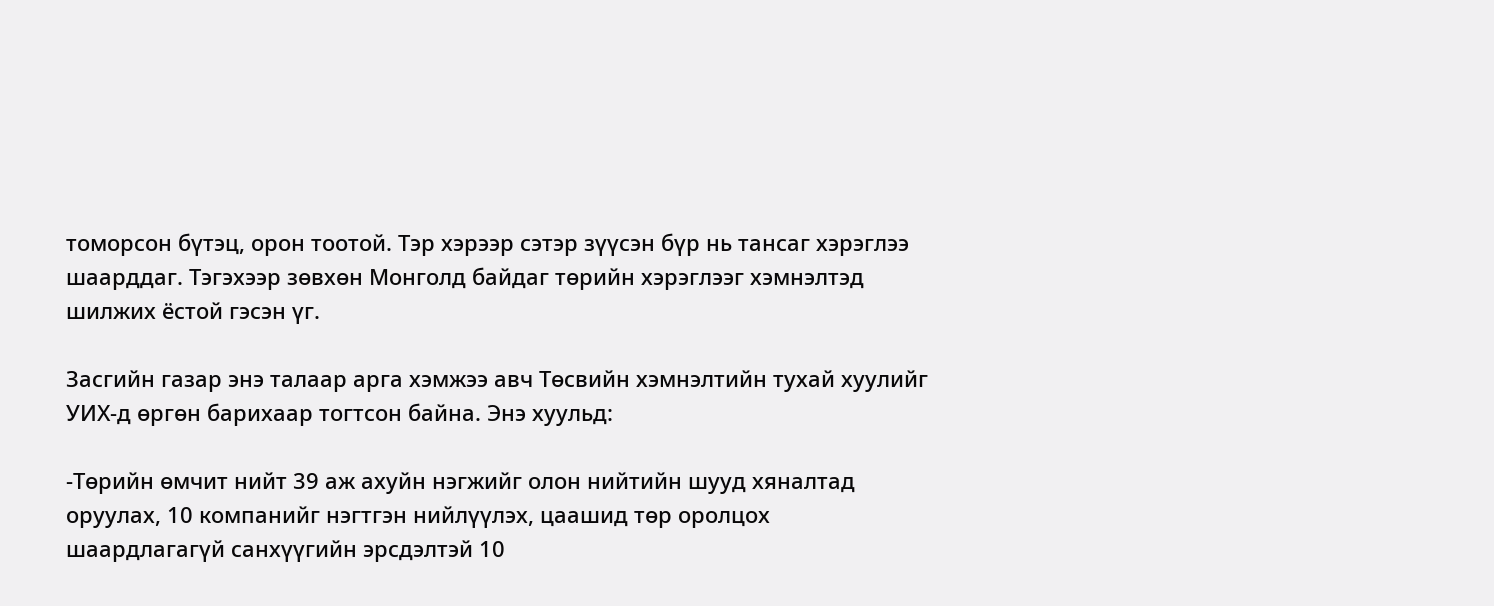томорсон бүтэц, орон тоотой. Тэр хэрээр сэтэр зүүсэн бүр нь тансаг хэрэглээ шаарддаг. Тэгэхээр зөвхөн Монголд байдаг төрийн хэрэглээг хэмнэлтэд шилжих ёстой гэсэн үг.

Засгийн газар энэ талаар арга хэмжээ авч Төсвийн хэмнэлтийн тухай хуулийг УИХ-д өргөн барихаар тогтсон байна. Энэ хуульд:

-Төрийн өмчит нийт 39 аж ахуйн нэгжийг олон нийтийн шууд хяналтад оруулах, 10 компанийг нэгтгэн нийлүүлэх, цаашид төр оролцох шаардлагагүй санхүүгийн эрсдэлтэй 10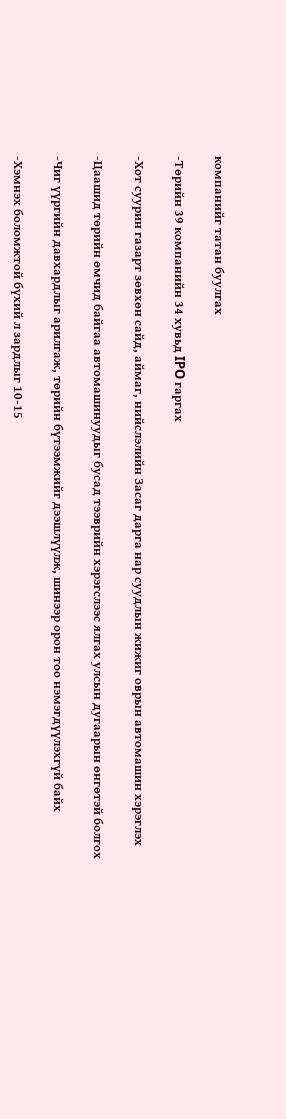компанийг татан буулгах

-Төрийн 39 компанийн 34 хувьд IPO гаргах

-Хот суурин газарт зөвхөн сайд, аймаг, нийслэлийн Засаг дарга нар суудлын жижиг оврын автомашин хэрэглэх

-Цаашид төрийн өмчид байгаа автомашинуудыг бусад тээврийн хэрэгслээс ялгах улсын дугаарын өнгөтэй болгох

-Чиг үүргийн давхардлыг арилгаж, төрийн бүтээмжийг дээшлүүлж, шинээр орон тоо нэмэгдүүлэхгүй байх

-Хэмнэх боломжтой бүхий л зардлыг 10-15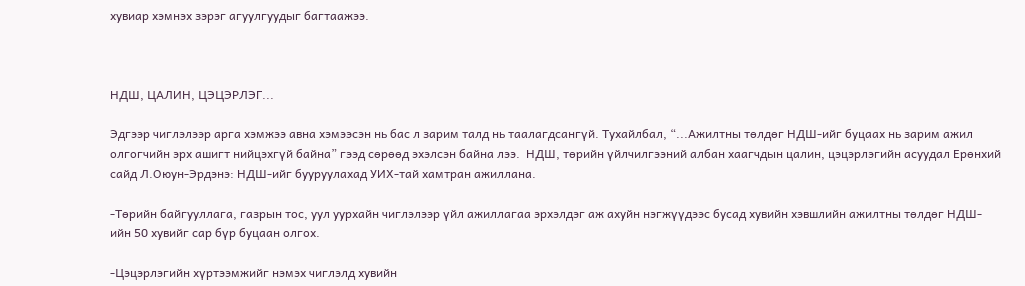хувиар хэмнэх зэрэг агуулгуудыг багтаажээ.



НДШ, ЦАЛИН, ЦЭЦЭРЛЭГ...

Эдгээр чиглэлээр арга хэмжээ авна хэмээсэн нь бас л зарим талд нь таалагдсангүй. Тухайлбал, “...Ажилтны төлдөг НДШ-ийг буцаах нь зарим ажил олгогчийн эрх ашигт нийцэхгүй байна” гээд сөрөөд эхэлсэн байна лээ.  НДШ, төрийн үйлчилгээний албан хаагчдын цалин, цэцэрлэгийн асуудал Ерөнхий сайд Л.Оюун-Эрдэнэ: НДШ-ийг бууруулахад УИХ-тай хамтран ажиллана.

-Төрийн байгууллага, газрын тос, уул уурхайн чиглэлээр үйл ажиллагаа эрхэлдэг аж ахуйн нэгжүүдээс бусад хувийн хэвшлийн ажилтны төлдөг НДШ-ийн 50 хувийг сар бүр буцаан олгох.

-Цэцэрлэгийн хүртээмжийг нэмэх чиглэлд хувийн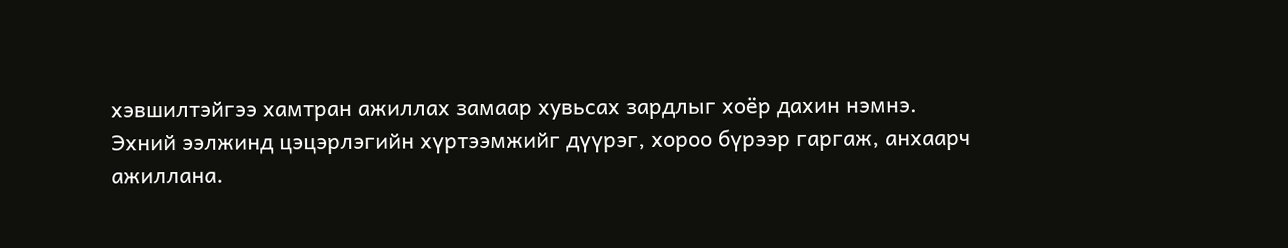хэвшилтэйгээ хамтран ажиллах замаар хувьсах зардлыг хоёр дахин нэмнэ. Эхний ээлжинд цэцэрлэгийн хүртээмжийг дүүрэг, хороо бүрээр гаргаж, анхаарч ажиллана.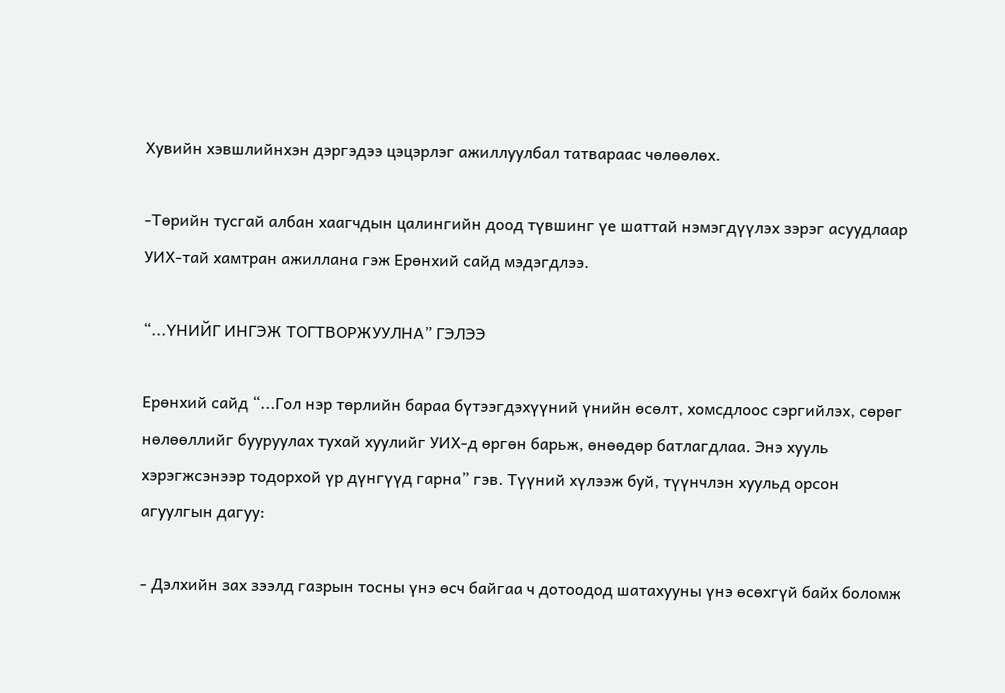Хувийн хэвшлийнхэн дэргэдээ цэцэрлэг ажиллуулбал татвараас чөлөөлөх.

-Төрийн тусгай албан хаагчдын цалингийн доод түвшинг үе шаттай нэмэгдүүлэх зэрэг асуудлаар УИХ-тай хамтран ажиллана гэж Ерөнхий сайд мэдэгдлээ.

“...ҮНИЙГ ИНГЭЖ ТОГТВОРЖУУЛНА” ГЭЛЭЭ

Ерөнхий сайд “...Гол нэр төрлийн бараа бүтээгдэхүүний үнийн өсөлт, хомсдлоос сэргийлэх, сөрөг нөлөөллийг бууруулах тухай хуулийг УИХ-д өргөн барьж, өнөөдөр батлагдлаа. Энэ хууль хэрэгжсэнээр тодорхой үр дүнгүүд гарна” гэв. Түүний хүлээж буй, түүнчлэн хуульд орсон агуулгын дагуу:

- Дэлхийн зах зээлд газрын тосны үнэ өсч байгаа ч дотоодод шатахууны үнэ өсөхгүй байх боломж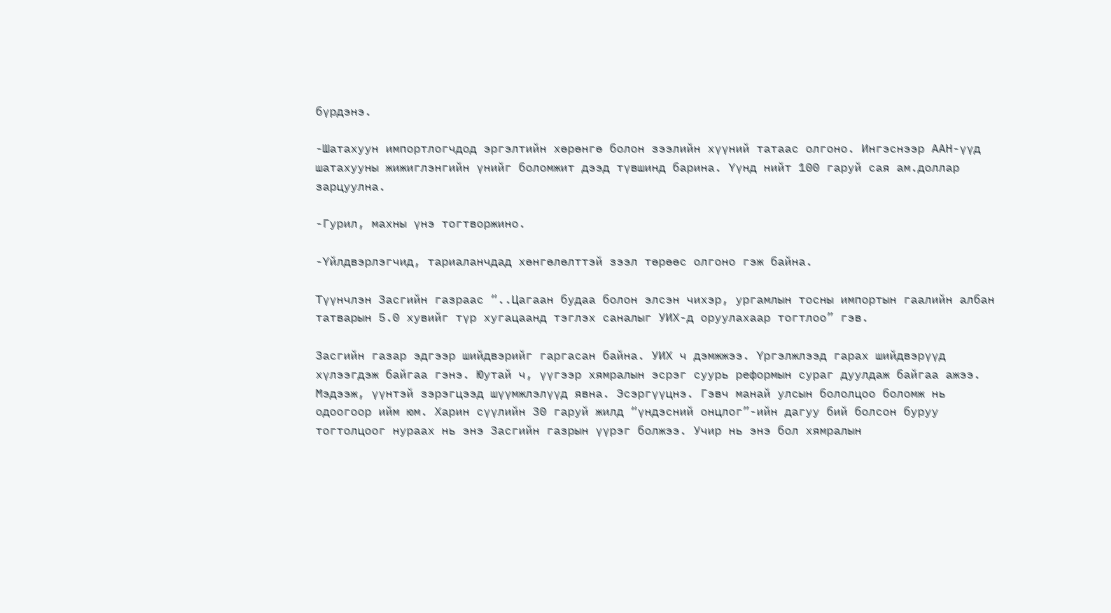бүрдэнэ.

-Шатахуун импортлогчдод эргэлтийн хөрөнгө болон зээлийн хүүний татаас олгоно. Ингэснээр ААН-үүд шатахууны жижиглэнгийн үнийг боломжит дээд түвшинд барина. Үүнд нийт 100 гаруй сая ам.доллар зарцуулна.

-Гурил, махны үнэ тогтворжино.

-Үйлдвэрлэгчид, тариаланчдад хөнгөлөлттэй зээл төрөөс олгоно гэж байна.

Түүнчлэн Засгийн газраас “..Цагаан будаа болон элсэн чихэр, ургамлын тосны импортын гаалийн албан татварын 5.0 хувийг түр хугацаанд тэглэх саналыг УИХ-д оруулахаар тогтлоо” гэв.

Засгийн газар эдгээр шийдвэрийг гаргасан байна. УИХ ч дэмжжээ. Үргэлжлээд гарах шийдвэрүүд  хүлээгдэж байгаа гэнэ. Юутай ч, үүгээр хямралын эсрэг суурь реформын сураг дуулдаж байгаа ажээ. Мэдээж, үүнтэй зэрэгцээд шүүмжлэлүүд явна. Эсэргүүцнэ. Гэвч манай улсын бололцоо боломж нь одоогоор ийм юм. Харин сүүлийн 30 гаруй жилд “үндэсний онцлог”-ийн дагуу бий болсон буруу тогтолцоог нураах нь энэ Засгийн газрын үүрэг болжээ. Учир нь энэ бол хямралын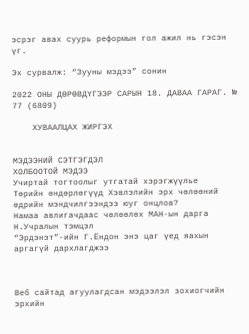эсрэг авах суурь реформын гол ажил нь гэсэн үг.

Эх сурвалж: “Зууны мэдээ” сонин

2022 ОНЫ ДӨРӨВДҮГЭЭР САРЫН 18. ДАВАА ГАРАГ. № 77 (6809)

    ХУВААЛЦАХ ЖИРГЭХ


МЭДЭЭНИЙ СЭТГЭГДЭЛ
ХОЛБООТОЙ МЭДЭЭ
Учиртай тогтоолыг утгатай хэрэгжүүлье
Төрийн өндөрлөгүүд Хэвлэлийн эрх чөлөөний өдрийн мэндчилгээндээ юуг онцлов?
Намаа авлигачдаас чөлөөлөх МАН-ын дарга Н.Учралын тэмцэл
“Эрдэнэт”-ийн Г.Ёндон энэ цаг үед яахын аргагүй дархлагджээ



Веб сайтад агуулагдсан мэдээлэл зохиогчийн эрхийн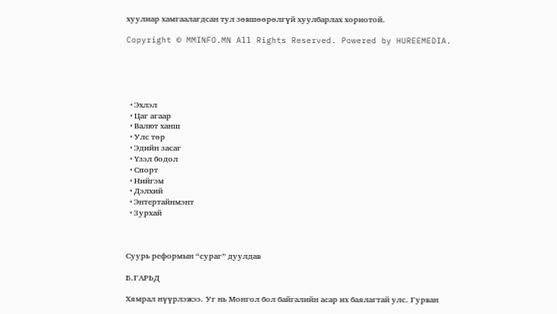хуулиар хамгаалагдсан тул зөвшөөрөлгүй хуулбарлах хориотой.

Copyright © MMINFO.MN All Rights Reserved. Powered by HUREEMEDIA.





  • Эхлэл
  • Цаг агаар
  • Валют ханш
  • Улс төр
  • Эдийн засаг
  • Үзэл бодол
  • Спорт
  • Нийгэм
  • Дэлхий
  • Энтертайнмэнт
  • Зурхай



Суурь реформын “сураг” дуулдав

Б.ГАРЬД

Хямрал нүүрлэжээ. Уг нь Монгол бол байгалийн асар их баялагтай улс. Гурван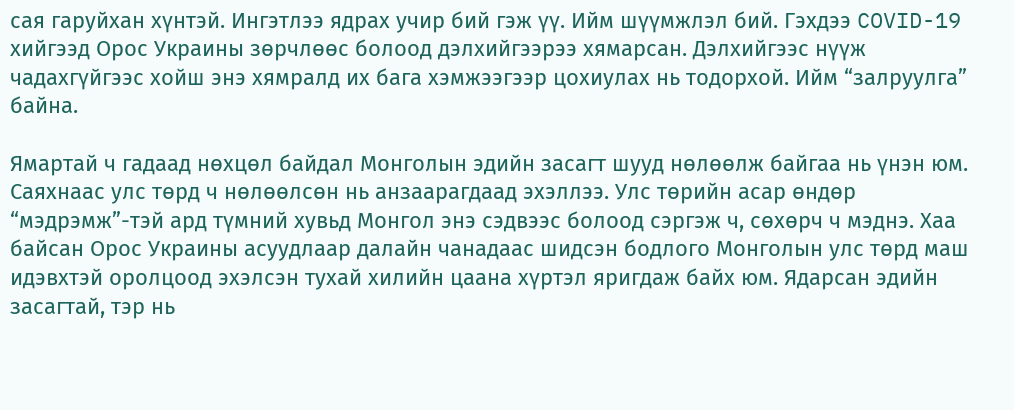сая гаруйхан хүнтэй. Ингэтлээ ядрах учир бий гэж үү. Ийм шүүмжлэл бий. Гэхдээ COVID-19 хийгээд Орос Украины зөрчлөөс болоод дэлхийгээрээ хямарсан. Дэлхийгээс нүүж чадахгүйгээс хойш энэ хямралд их бага хэмжээгээр цохиулах нь тодорхой. Ийм “залруулга” байна.

Ямартай ч гадаад нөхцөл байдал Монголын эдийн засагт шууд нөлөөлж байгаа нь үнэн юм. Саяхнаас улс төрд ч нөлөөлсөн нь анзаарагдаад эхэллээ. Улс төрийн асар өндөр “мэдрэмж”-тэй ард түмний хувьд Монгол энэ сэдвээс болоод сэргэж ч, сөхөрч ч мэднэ. Хаа байсан Орос Украины асуудлаар далайн чанадаас шидсэн бодлого Монголын улс төрд маш идэвхтэй оролцоод эхэлсэн тухай хилийн цаана хүртэл яригдаж байх юм. Ядарсан эдийн засагтай, тэр нь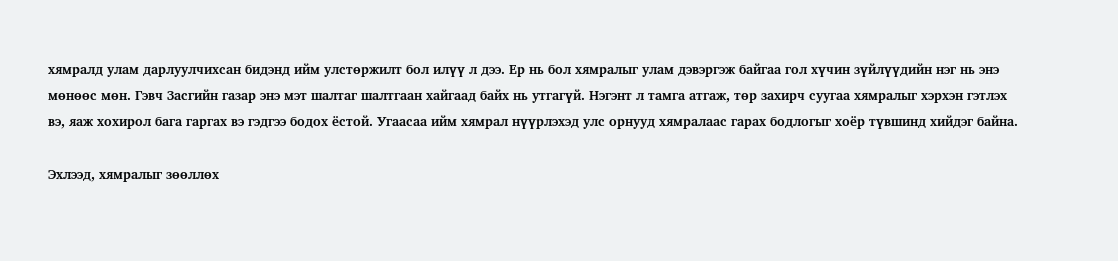хямралд улам дарлуулчихсан бидэнд ийм улстөржилт бол илүү л дээ. Ер нь бол хямралыг улам дэвэргэж байгаа гол хүчин зүйлүүдийн нэг нь энэ мөнөөс мөн. Гэвч Засгийн газар энэ мэт шалтаг шалтгаан хайгаад байх нь утгагүй. Нэгэнт л тамга атгаж, төр захирч суугаа хямралыг хэрхэн гэтлэх вэ, яаж хохирол бага гаргах вэ гэдгээ бодох ёстой. Угаасаа ийм хямрал нүүрлэхэд улс орнууд хямралаас гарах бодлогыг хоёр түвшинд хийдэг байна.

Эхлээд, хямралыг зөөллөх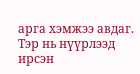арга хэмжээ авдаг. Тэр нь нүүрлээд ирсэн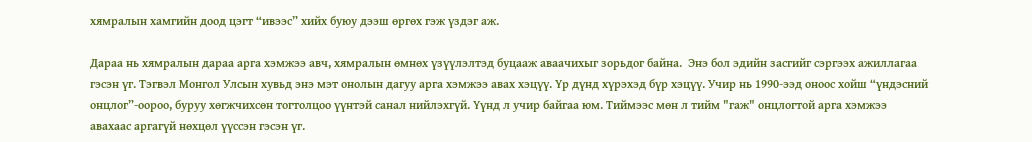хямралын хамгийн доод цэгт “ивээс” хийх буюу дээш өргөх гэж үздэг аж.

Дараа нь хямралын дараа арга хэмжээ авч, хямралын өмнөх үзүүлэлтэд буцааж аваачихыг зорьдог байна.  Энэ бол эдийн засгийг сэргээх ажиллагаа гэсэн үг. Тэгвэл Монгол Улсын хувьд энэ мэт онолын дагуу арга хэмжээ авах хэцүү. Үр дүнд хүрэхэд бүр хэцүү. Учир нь 1990-ээд оноос хойш “үндэсний онцлог”-оороо, буруу хөгжчихсөн тогтолцоо үүнтэй санал нийлэхгүй. Үүнд л учир байгаа юм. Тиймээс мөн л тийм "гаж" онцлогтой арга хэмжээ авахаас аргагүй нөхцөл үүссэн гэсэн үг.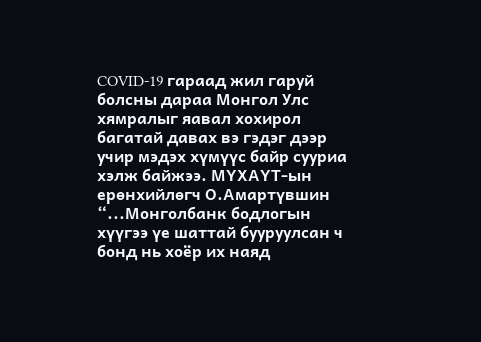COVID-19 гараад жил гаруй болсны дараа Монгол Улс хямралыг яавал хохирол багатай давах вэ гэдэг дээр учир мэдэх хүмүүс байр сууриа хэлж байжээ. МҮХАҮТ-ын ерөнхийлөгч О.Амартүвшин “...Монголбанк бодлогын хүүгээ үе шаттай бууруулсан ч бонд нь хоёр их наяд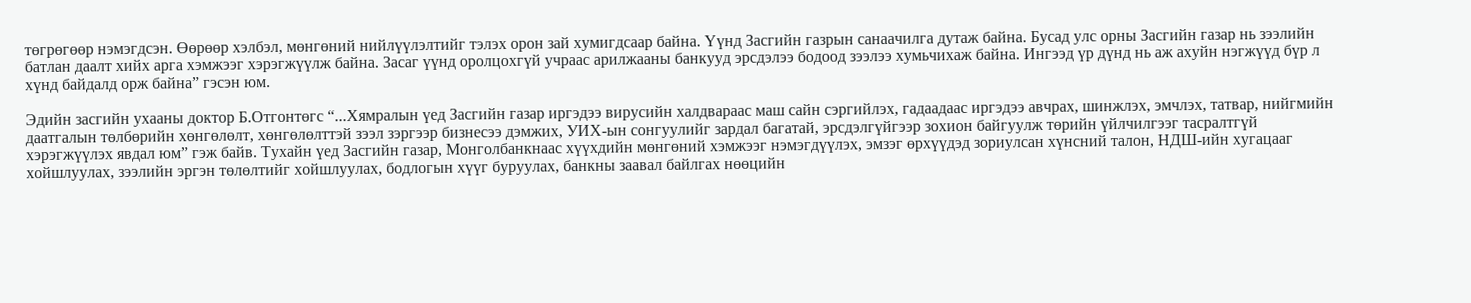төгрөгөөр нэмэгдсэн. Өөрөөр хэлбэл, мөнгөний нийлүүлэлтийг тэлэх орон зай хумигдсаар байна. Үүнд Засгийн газрын санаачилга дутаж байна. Бусад улс орны Засгийн газар нь зээлийн батлан даалт хийх арга хэмжээг хэрэгжүүлж байна. Засаг үүнд оролцохгүй учраас арилжааны банкууд эрсдэлээ бодоод зээлээ хумьчихаж байна. Ингээд үр дүнд нь аж ахуйн нэгжүүд бүр л хүнд байдалд орж байна” гэсэн юм.

Эдийн засгийн ухааны доктор Б.Отгонтөгс “...Хямралын үед Засгийн газар иргэдээ вирусийн халдвараас маш сайн сэргийлэх, гадаадаас иргэдээ авчрах, шинжлэх, эмчлэх, татвар, нийгмийн даатгалын төлбөрийн хөнгөлөлт, хөнгөлөлттэй зээл зэргээр бизнесээ дэмжих, УИХ-ын сонгуулийг зардал багатай, эрсдэлгүйгээр зохион байгуулж төрийн үйлчилгээг тасралтгүй хэрэгжүүлэх явдал юм” гэж байв. Тухайн үед Засгийн газар, Монголбанкнаас хүүхдийн мөнгөний хэмжээг нэмэгдүүлэх, эмзэг өрхүүдэд зориулсан хүнсний талон, НДШ-ийн хугацааг хойшлуулах, зээлийн эргэн төлөлтийг хойшлуулах, бодлогын хүүг буруулах, банкны заавал байлгах нөөцийн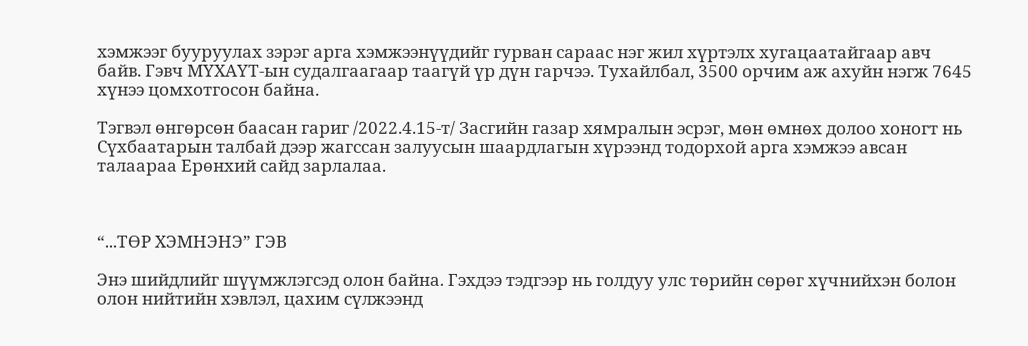хэмжээг бууруулах зэрэг арга хэмжээнүүдийг гурван сараас нэг жил хүртэлх хугацаатайгаар авч байв. Гэвч МҮХАҮТ-ын судалгаагаар таагүй үр дүн гарчээ. Тухайлбал, 3500 орчим аж ахуйн нэгж 7645 хүнээ цомхотгосон байна.

Тэгвэл өнгөрсөн баасан гариг /2022.4.15-т/ Засгийн газар хямралын эсрэг, мөн өмнөх долоо хоногт нь Сүхбаатарын талбай дээр жагссан залуусын шаардлагын хүрээнд тодорхой арга хэмжээ авсан талаараа Ерөнхий сайд зарлалаа.



“...ТӨР ХЭМНЭНЭ” ГЭВ

Энэ шийдлийг шүүмжлэгсэд олон байна. Гэхдээ тэдгээр нь голдуу улс төрийн сөрөг хүчнийхэн болон олон нийтийн хэвлэл, цахим сүлжээнд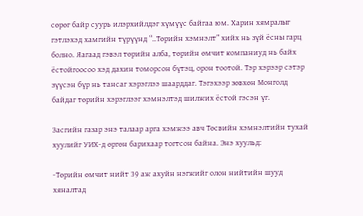сөрөг байр суурь илэрхийлдэг хүмүүс байгаа юм. Харин хямралыг гэтлэхэд хамгийн түрүүнд “..Төрийн хэмнэлт” хийх нь зүй ёсны гарц болно. Яагаад гэвэл төрийн алба, төрийн өмчит компаниуд нь байх ёстойгоосоо хэд дахин томорсон бүтэц, орон тоотой. Тэр хэрээр сэтэр зүүсэн бүр нь тансаг хэрэглээ шаарддаг. Тэгэхээр зөвхөн Монголд байдаг төрийн хэрэглээг хэмнэлтэд шилжих ёстой гэсэн үг.

Засгийн газар энэ талаар арга хэмжээ авч Төсвийн хэмнэлтийн тухай хуулийг УИХ-д өргөн барихаар тогтсон байна. Энэ хуульд:

-Төрийн өмчит нийт 39 аж ахуйн нэгжийг олон нийтийн шууд хяналтад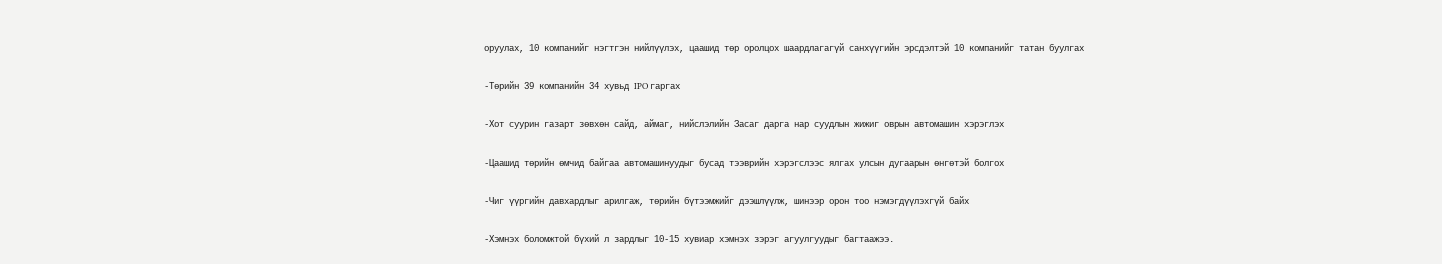оруулах, 10 компанийг нэгтгэн нийлүүлэх, цаашид төр оролцох шаардлагагүй санхүүгийн эрсдэлтэй 10 компанийг татан буулгах

-Төрийн 39 компанийн 34 хувьд IPO гаргах

-Хот суурин газарт зөвхөн сайд, аймаг, нийслэлийн Засаг дарга нар суудлын жижиг оврын автомашин хэрэглэх

-Цаашид төрийн өмчид байгаа автомашинуудыг бусад тээврийн хэрэгслээс ялгах улсын дугаарын өнгөтэй болгох

-Чиг үүргийн давхардлыг арилгаж, төрийн бүтээмжийг дээшлүүлж, шинээр орон тоо нэмэгдүүлэхгүй байх

-Хэмнэх боломжтой бүхий л зардлыг 10-15 хувиар хэмнэх зэрэг агуулгуудыг багтаажээ.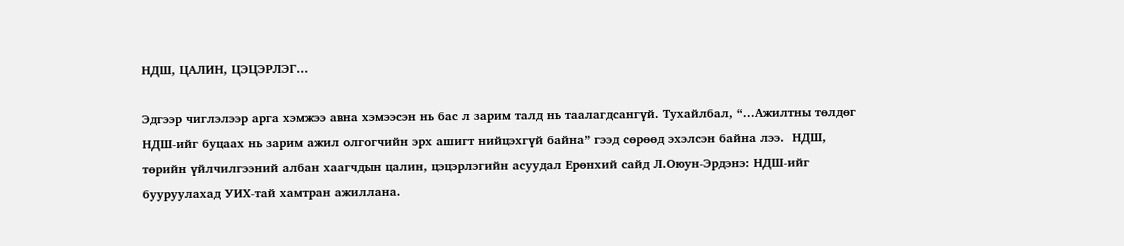НДШ, ЦАЛИН, ЦЭЦЭРЛЭГ...

Эдгээр чиглэлээр арга хэмжээ авна хэмээсэн нь бас л зарим талд нь таалагдсангүй. Тухайлбал, “...Ажилтны төлдөг НДШ-ийг буцаах нь зарим ажил олгогчийн эрх ашигт нийцэхгүй байна” гээд сөрөөд эхэлсэн байна лээ.  НДШ, төрийн үйлчилгээний албан хаагчдын цалин, цэцэрлэгийн асуудал Ерөнхий сайд Л.Оюун-Эрдэнэ: НДШ-ийг бууруулахад УИХ-тай хамтран ажиллана.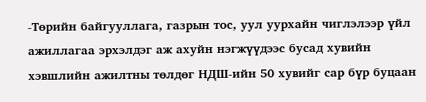-Төрийн байгууллага, газрын тос, уул уурхайн чиглэлээр үйл ажиллагаа эрхэлдэг аж ахуйн нэгжүүдээс бусад хувийн хэвшлийн ажилтны төлдөг НДШ-ийн 50 хувийг сар бүр буцаан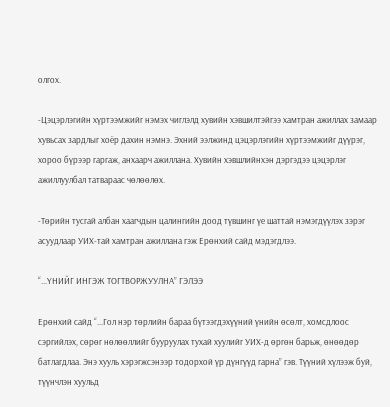олгох.

-Цэцэрлэгийн хүртээмжийг нэмэх чиглэлд хувийн хэвшилтэйгээ хамтран ажиллах замаар хувьсах зардлыг хоёр дахин нэмнэ. Эхний ээлжинд цэцэрлэгийн хүртээмжийг дүүрэг, хороо бүрээр гаргаж, анхаарч ажиллана. Хувийн хэвшлийнхэн дэргэдээ цэцэрлэг ажиллуулбал татвараас чөлөөлөх.

-Төрийн тусгай албан хаагчдын цалингийн доод түвшинг үе шаттай нэмэгдүүлэх зэрэг асуудлаар УИХ-тай хамтран ажиллана гэж Ерөнхий сайд мэдэгдлээ.

“...ҮНИЙГ ИНГЭЖ ТОГТВОРЖУУЛНА” ГЭЛЭЭ

Ерөнхий сайд “...Гол нэр төрлийн бараа бүтээгдэхүүний үнийн өсөлт, хомсдлоос сэргийлэх, сөрөг нөлөөллийг бууруулах тухай хуулийг УИХ-д өргөн барьж, өнөөдөр батлагдлаа. Энэ хууль хэрэгжсэнээр тодорхой үр дүнгүүд гарна” гэв. Түүний хүлээж буй, түүнчлэн хуульд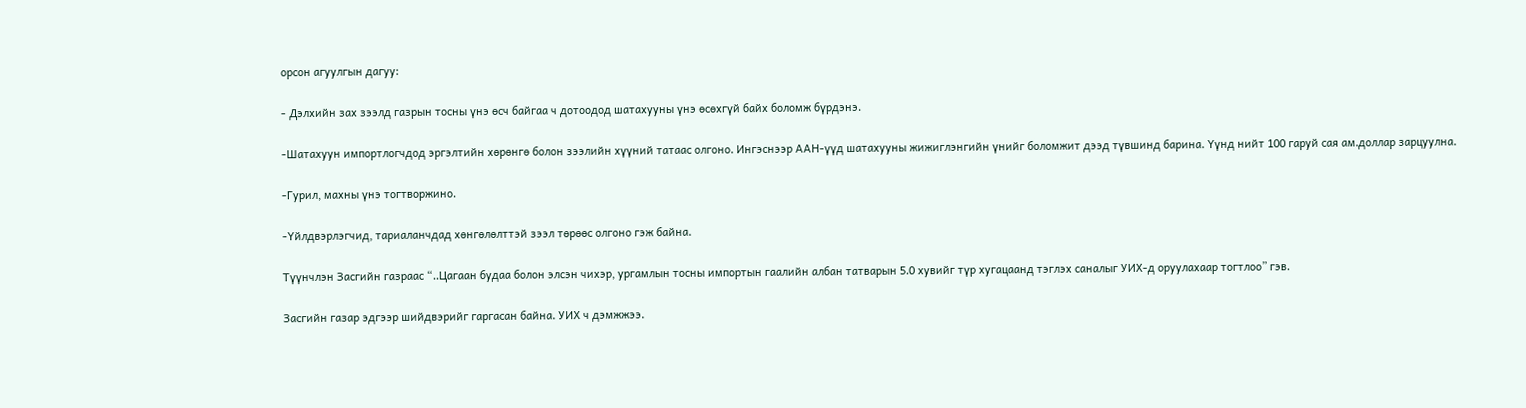орсон агуулгын дагуу:

- Дэлхийн зах зээлд газрын тосны үнэ өсч байгаа ч дотоодод шатахууны үнэ өсөхгүй байх боломж бүрдэнэ.

-Шатахуун импортлогчдод эргэлтийн хөрөнгө болон зээлийн хүүний татаас олгоно. Ингэснээр ААН-үүд шатахууны жижиглэнгийн үнийг боломжит дээд түвшинд барина. Үүнд нийт 100 гаруй сая ам.доллар зарцуулна.

-Гурил, махны үнэ тогтворжино.

-Үйлдвэрлэгчид, тариаланчдад хөнгөлөлттэй зээл төрөөс олгоно гэж байна.

Түүнчлэн Засгийн газраас “..Цагаан будаа болон элсэн чихэр, ургамлын тосны импортын гаалийн албан татварын 5.0 хувийг түр хугацаанд тэглэх саналыг УИХ-д оруулахаар тогтлоо” гэв.

Засгийн газар эдгээр шийдвэрийг гаргасан байна. УИХ ч дэмжжээ.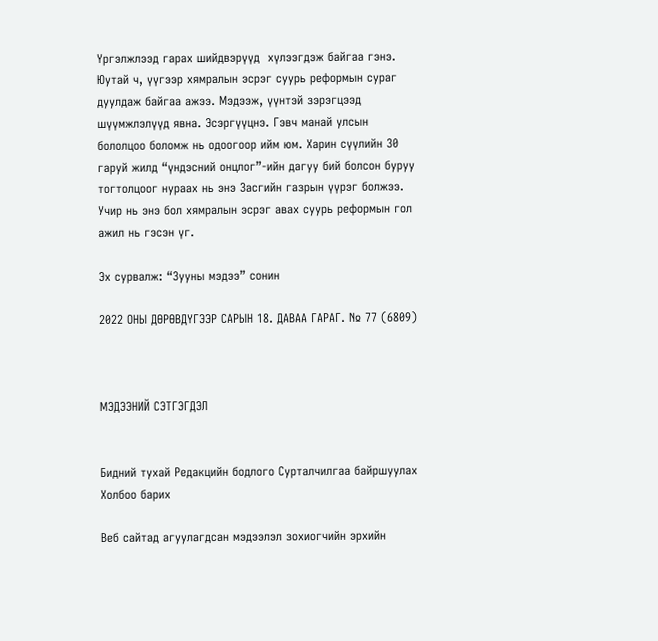Үргэлжлээд гарах шийдвэрүүд  хүлээгдэж байгаа гэнэ. Юутай ч, үүгээр хямралын эсрэг суурь реформын сураг дуулдаж байгаа ажээ. Мэдээж, үүнтэй зэрэгцээд шүүмжлэлүүд явна. Эсэргүүцнэ. Гэвч манай улсын бололцоо боломж нь одоогоор ийм юм. Харин сүүлийн 30 гаруй жилд “үндэсний онцлог”-ийн дагуу бий болсон буруу тогтолцоог нураах нь энэ Засгийн газрын үүрэг болжээ. Учир нь энэ бол хямралын эсрэг авах суурь реформын гол ажил нь гэсэн үг.

Эх сурвалж: “Зууны мэдээ” сонин

2022 ОНЫ ДӨРӨВДҮГЭЭР САРЫН 18. ДАВАА ГАРАГ. № 77 (6809)



МЭДЭЭНИЙ СЭТГЭГДЭЛ


Бидний тухай Редакцийн бодлого Сурталчилгаа байршуулах Холбоо барих

Веб сайтад агуулагдсан мэдээлэл зохиогчийн эрхийн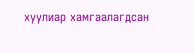хуулиар хамгаалагдсан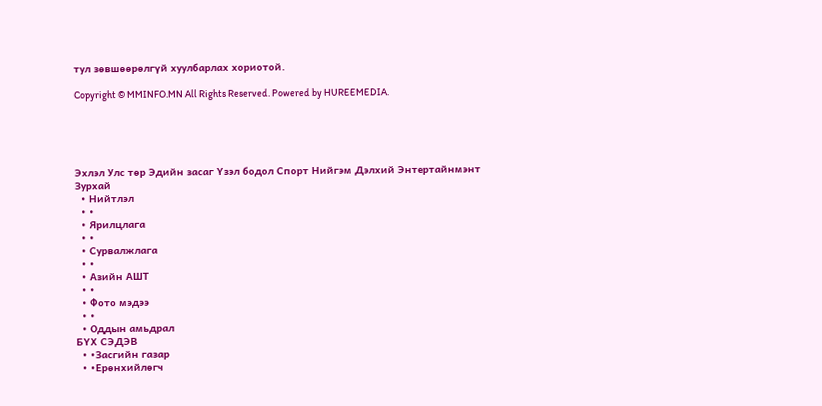тул зөвшөөрөлгүй хуулбарлах хориотой.

Copyright © MMINFO.MN All Rights Reserved. Powered by HUREEMEDIA.





Эхлэл Улс төр Эдийн засаг Үзэл бодол Спорт Нийгэм Дэлхий Энтертайнмэнт Зурхай
  • Нийтлэл
  • •
  • Ярилцлага
  • •
  • Сурвалжлага
  • •
  • Азийн АШТ
  • •
  • Фото мэдээ
  • •
  • Оддын амьдрал
БҮХ СЭДЭВ
  • •Засгийн газар
  • •Ерөнхийлөгч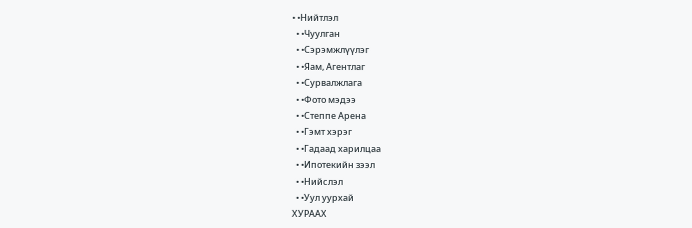• •Нийтлэл
  • •Чуулган
  • •Сэрэмжлүүлэг
  • •Яам, Агентлаг
  • •Сурвалжлага
  • •Фото мэдээ
  • •Степпе Арена
  • •Гэмт хэрэг
  • •Гадаад харилцаа
  • •Ипотекийн зээл
  • •Нийслэл
  • •Уул уурхай
ХУРААХ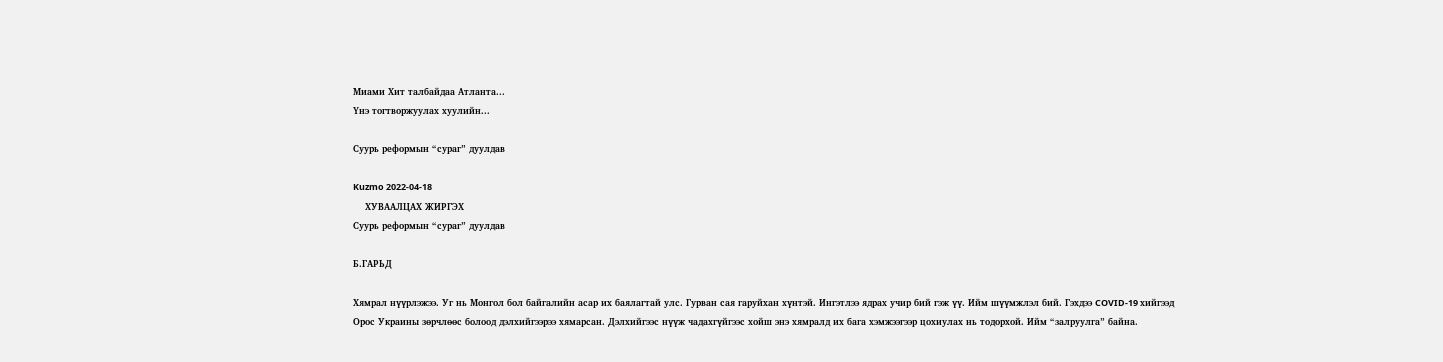Миами Хит талбайдаа Атланта...
Үнэ тогтворжуулах хуулийн...

Суурь реформын “сураг” дуулдав

Kuzmo 2022-04-18
    ХУВААЛЦАХ ЖИРГЭХ
Суурь реформын “сураг” дуулдав

Б.ГАРЬД

Хямрал нүүрлэжээ. Уг нь Монгол бол байгалийн асар их баялагтай улс. Гурван сая гаруйхан хүнтэй. Ингэтлээ ядрах учир бий гэж үү. Ийм шүүмжлэл бий. Гэхдээ COVID-19 хийгээд Орос Украины зөрчлөөс болоод дэлхийгээрээ хямарсан. Дэлхийгээс нүүж чадахгүйгээс хойш энэ хямралд их бага хэмжээгээр цохиулах нь тодорхой. Ийм “залруулга” байна.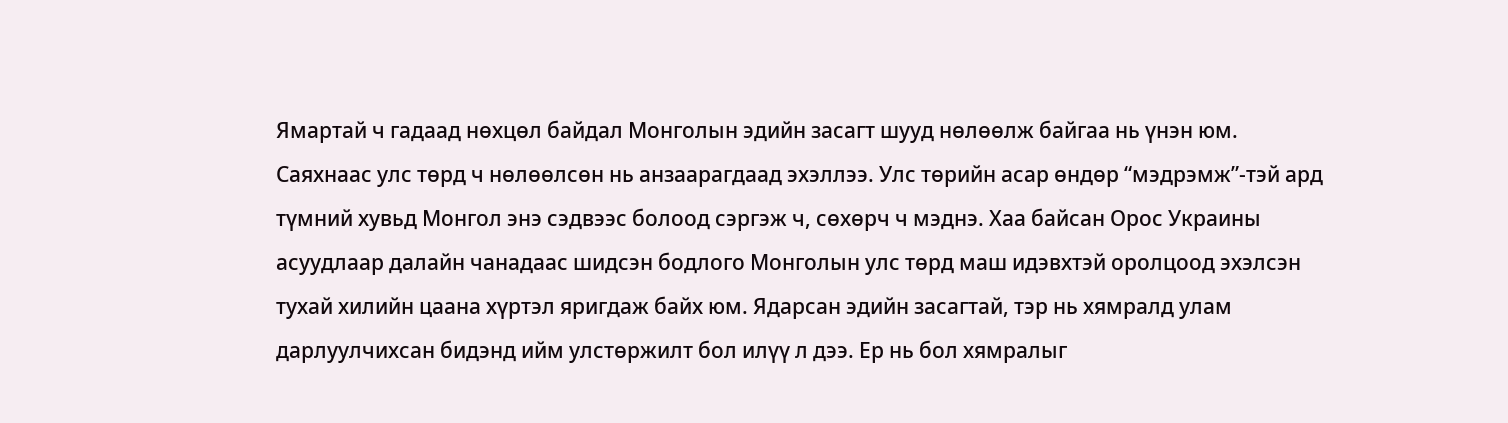Ямартай ч гадаад нөхцөл байдал Монголын эдийн засагт шууд нөлөөлж байгаа нь үнэн юм. Саяхнаас улс төрд ч нөлөөлсөн нь анзаарагдаад эхэллээ. Улс төрийн асар өндөр “мэдрэмж”-тэй ард түмний хувьд Монгол энэ сэдвээс болоод сэргэж ч, сөхөрч ч мэднэ. Хаа байсан Орос Украины асуудлаар далайн чанадаас шидсэн бодлого Монголын улс төрд маш идэвхтэй оролцоод эхэлсэн тухай хилийн цаана хүртэл яригдаж байх юм. Ядарсан эдийн засагтай, тэр нь хямралд улам дарлуулчихсан бидэнд ийм улстөржилт бол илүү л дээ. Ер нь бол хямралыг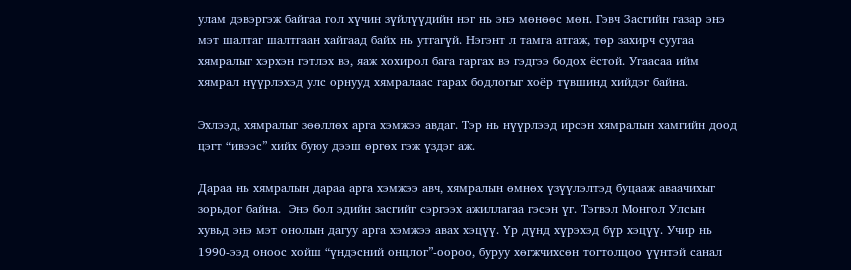улам дэвэргэж байгаа гол хүчин зүйлүүдийн нэг нь энэ мөнөөс мөн. Гэвч Засгийн газар энэ мэт шалтаг шалтгаан хайгаад байх нь утгагүй. Нэгэнт л тамга атгаж, төр захирч суугаа хямралыг хэрхэн гэтлэх вэ, яаж хохирол бага гаргах вэ гэдгээ бодох ёстой. Угаасаа ийм хямрал нүүрлэхэд улс орнууд хямралаас гарах бодлогыг хоёр түвшинд хийдэг байна.

Эхлээд, хямралыг зөөллөх арга хэмжээ авдаг. Тэр нь нүүрлээд ирсэн хямралын хамгийн доод цэгт “ивээс” хийх буюу дээш өргөх гэж үздэг аж.

Дараа нь хямралын дараа арга хэмжээ авч, хямралын өмнөх үзүүлэлтэд буцааж аваачихыг зорьдог байна.  Энэ бол эдийн засгийг сэргээх ажиллагаа гэсэн үг. Тэгвэл Монгол Улсын хувьд энэ мэт онолын дагуу арга хэмжээ авах хэцүү. Үр дүнд хүрэхэд бүр хэцүү. Учир нь 1990-ээд оноос хойш “үндэсний онцлог”-оороо, буруу хөгжчихсөн тогтолцоо үүнтэй санал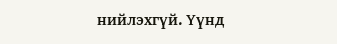нийлэхгүй. Үүнд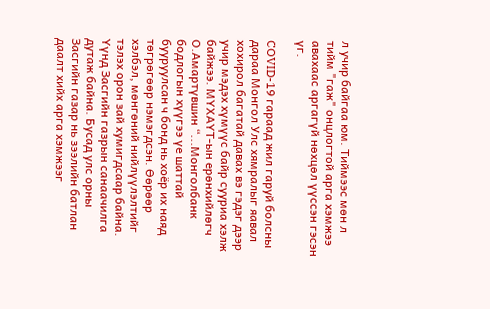л учир байгаа юм. Тиймээс мөн л тийм "гаж" онцлогтой арга хэмжээ авахаас аргагүй нөхцөл үүссэн гэсэн үг.

COVID-19 гараад жил гаруй болсны дараа Монгол Улс хямралыг яавал хохирол багатай давах вэ гэдэг дээр учир мэдэх хүмүүс байр сууриа хэлж байжээ. МҮХАҮТ-ын ерөнхийлөгч О.Амартүвшин “...Монголбанк бодлогын хүүгээ үе шаттай бууруулсан ч бонд нь хоёр их наяд төгрөгөөр нэмэгдсэн. Өөрөөр хэлбэл, мөнгөний нийлүүлэлтийг тэлэх орон зай хумигдсаар байна. Үүнд Засгийн газрын санаачилга дутаж байна. Бусад улс орны Засгийн газар нь зээлийн батлан даалт хийх арга хэмжээг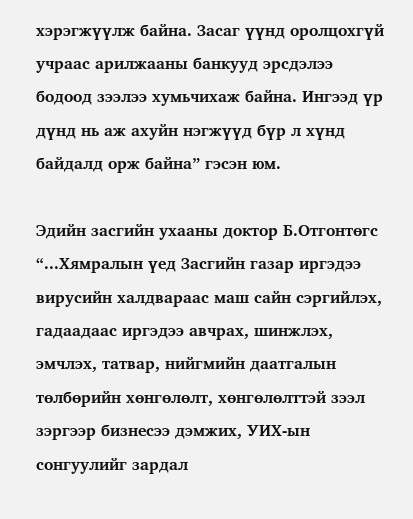хэрэгжүүлж байна. Засаг үүнд оролцохгүй учраас арилжааны банкууд эрсдэлээ бодоод зээлээ хумьчихаж байна. Ингээд үр дүнд нь аж ахуйн нэгжүүд бүр л хүнд байдалд орж байна” гэсэн юм.

Эдийн засгийн ухааны доктор Б.Отгонтөгс “...Хямралын үед Засгийн газар иргэдээ вирусийн халдвараас маш сайн сэргийлэх, гадаадаас иргэдээ авчрах, шинжлэх, эмчлэх, татвар, нийгмийн даатгалын төлбөрийн хөнгөлөлт, хөнгөлөлттэй зээл зэргээр бизнесээ дэмжих, УИХ-ын сонгуулийг зардал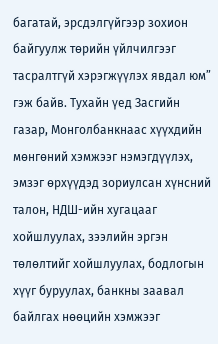багатай, эрсдэлгүйгээр зохион байгуулж төрийн үйлчилгээг тасралтгүй хэрэгжүүлэх явдал юм” гэж байв. Тухайн үед Засгийн газар, Монголбанкнаас хүүхдийн мөнгөний хэмжээг нэмэгдүүлэх, эмзэг өрхүүдэд зориулсан хүнсний талон, НДШ-ийн хугацааг хойшлуулах, зээлийн эргэн төлөлтийг хойшлуулах, бодлогын хүүг буруулах, банкны заавал байлгах нөөцийн хэмжээг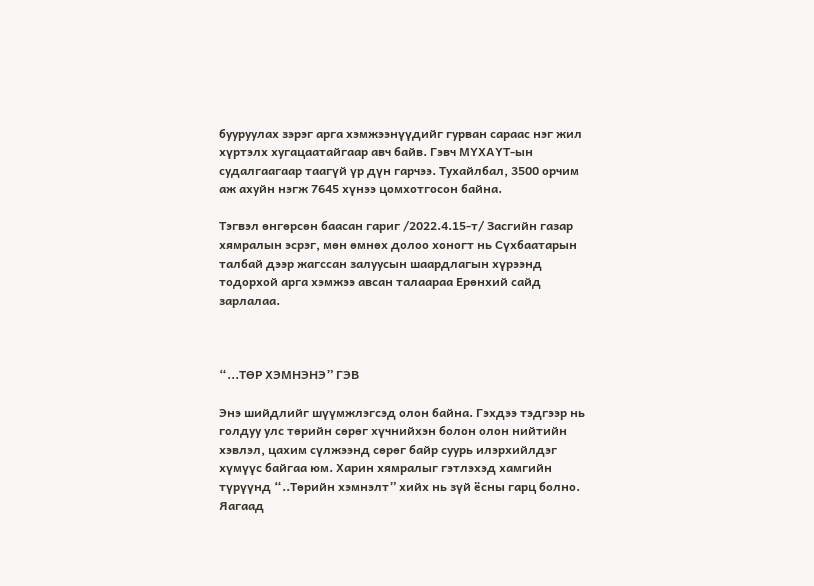бууруулах зэрэг арга хэмжээнүүдийг гурван сараас нэг жил хүртэлх хугацаатайгаар авч байв. Гэвч МҮХАҮТ-ын судалгаагаар таагүй үр дүн гарчээ. Тухайлбал, 3500 орчим аж ахуйн нэгж 7645 хүнээ цомхотгосон байна.

Тэгвэл өнгөрсөн баасан гариг /2022.4.15-т/ Засгийн газар хямралын эсрэг, мөн өмнөх долоо хоногт нь Сүхбаатарын талбай дээр жагссан залуусын шаардлагын хүрээнд тодорхой арга хэмжээ авсан талаараа Ерөнхий сайд зарлалаа.



“...ТӨР ХЭМНЭНЭ” ГЭВ

Энэ шийдлийг шүүмжлэгсэд олон байна. Гэхдээ тэдгээр нь голдуу улс төрийн сөрөг хүчнийхэн болон олон нийтийн хэвлэл, цахим сүлжээнд сөрөг байр суурь илэрхийлдэг хүмүүс байгаа юм. Харин хямралыг гэтлэхэд хамгийн түрүүнд “..Төрийн хэмнэлт” хийх нь зүй ёсны гарц болно. Яагаад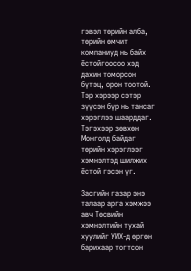гэвэл төрийн алба, төрийн өмчит компаниуд нь байх ёстойгоосоо хэд дахин томорсон бүтэц, орон тоотой. Тэр хэрээр сэтэр зүүсэн бүр нь тансаг хэрэглээ шаарддаг. Тэгэхээр зөвхөн Монголд байдаг төрийн хэрэглээг хэмнэлтэд шилжих ёстой гэсэн үг.

Засгийн газар энэ талаар арга хэмжээ авч Төсвийн хэмнэлтийн тухай хуулийг УИХ-д өргөн барихаар тогтсон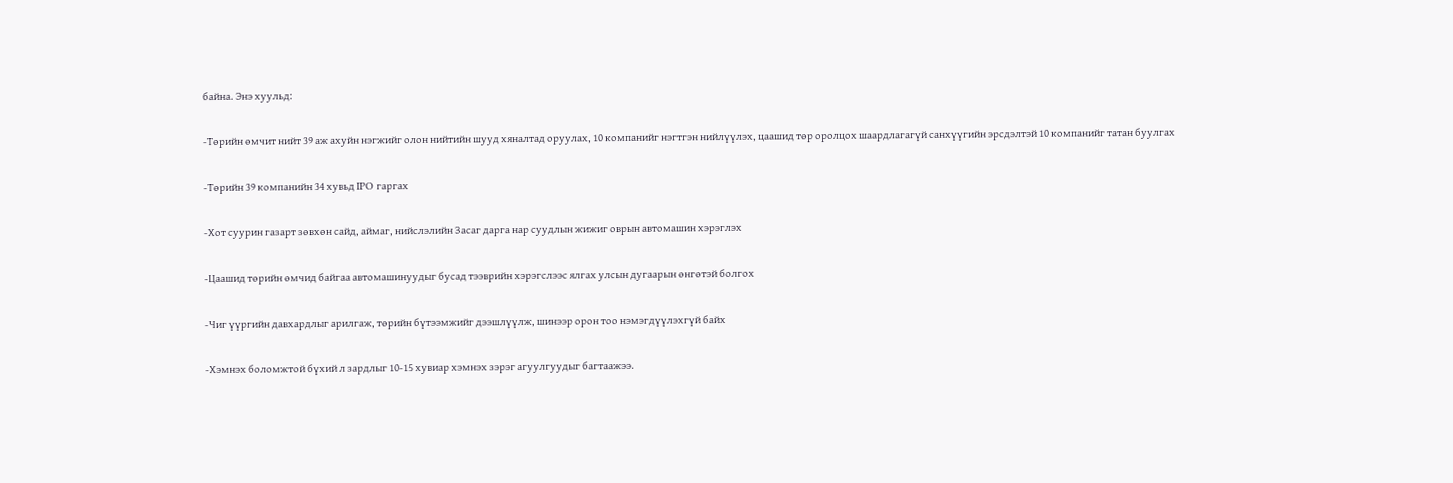байна. Энэ хуульд:

-Төрийн өмчит нийт 39 аж ахуйн нэгжийг олон нийтийн шууд хяналтад оруулах, 10 компанийг нэгтгэн нийлүүлэх, цаашид төр оролцох шаардлагагүй санхүүгийн эрсдэлтэй 10 компанийг татан буулгах

-Төрийн 39 компанийн 34 хувьд IPO гаргах

-Хот суурин газарт зөвхөн сайд, аймаг, нийслэлийн Засаг дарга нар суудлын жижиг оврын автомашин хэрэглэх

-Цаашид төрийн өмчид байгаа автомашинуудыг бусад тээврийн хэрэгслээс ялгах улсын дугаарын өнгөтэй болгох

-Чиг үүргийн давхардлыг арилгаж, төрийн бүтээмжийг дээшлүүлж, шинээр орон тоо нэмэгдүүлэхгүй байх

-Хэмнэх боломжтой бүхий л зардлыг 10-15 хувиар хэмнэх зэрэг агуулгуудыг багтаажээ.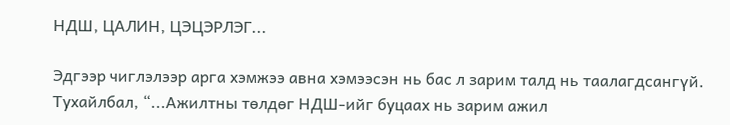НДШ, ЦАЛИН, ЦЭЦЭРЛЭГ...

Эдгээр чиглэлээр арга хэмжээ авна хэмээсэн нь бас л зарим талд нь таалагдсангүй. Тухайлбал, “...Ажилтны төлдөг НДШ-ийг буцаах нь зарим ажил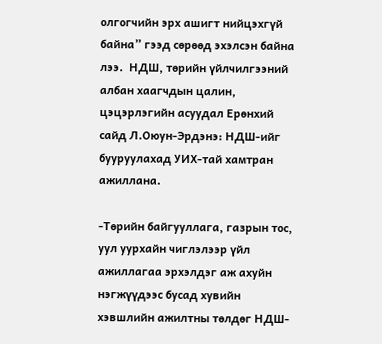олгогчийн эрх ашигт нийцэхгүй байна” гээд сөрөөд эхэлсэн байна лээ.  НДШ, төрийн үйлчилгээний албан хаагчдын цалин, цэцэрлэгийн асуудал Ерөнхий сайд Л.Оюун-Эрдэнэ: НДШ-ийг бууруулахад УИХ-тай хамтран ажиллана.

-Төрийн байгууллага, газрын тос, уул уурхайн чиглэлээр үйл ажиллагаа эрхэлдэг аж ахуйн нэгжүүдээс бусад хувийн хэвшлийн ажилтны төлдөг НДШ-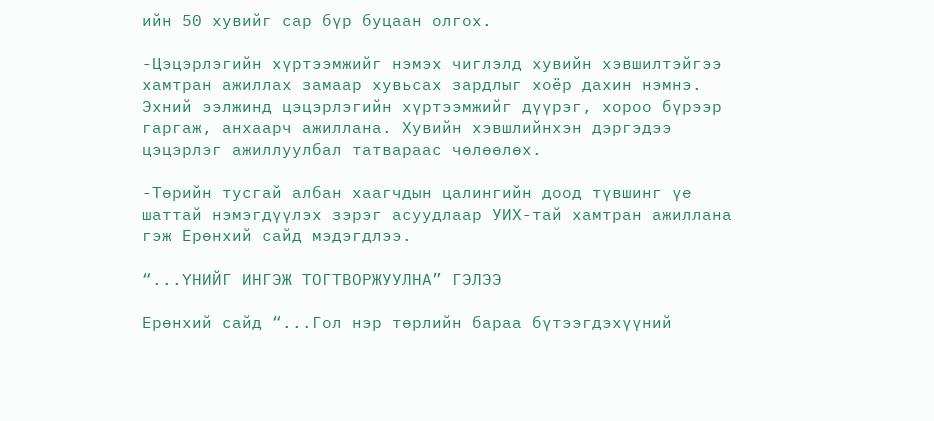ийн 50 хувийг сар бүр буцаан олгох.

-Цэцэрлэгийн хүртээмжийг нэмэх чиглэлд хувийн хэвшилтэйгээ хамтран ажиллах замаар хувьсах зардлыг хоёр дахин нэмнэ. Эхний ээлжинд цэцэрлэгийн хүртээмжийг дүүрэг, хороо бүрээр гаргаж, анхаарч ажиллана. Хувийн хэвшлийнхэн дэргэдээ цэцэрлэг ажиллуулбал татвараас чөлөөлөх.

-Төрийн тусгай албан хаагчдын цалингийн доод түвшинг үе шаттай нэмэгдүүлэх зэрэг асуудлаар УИХ-тай хамтран ажиллана гэж Ерөнхий сайд мэдэгдлээ.

“...ҮНИЙГ ИНГЭЖ ТОГТВОРЖУУЛНА” ГЭЛЭЭ

Ерөнхий сайд “...Гол нэр төрлийн бараа бүтээгдэхүүний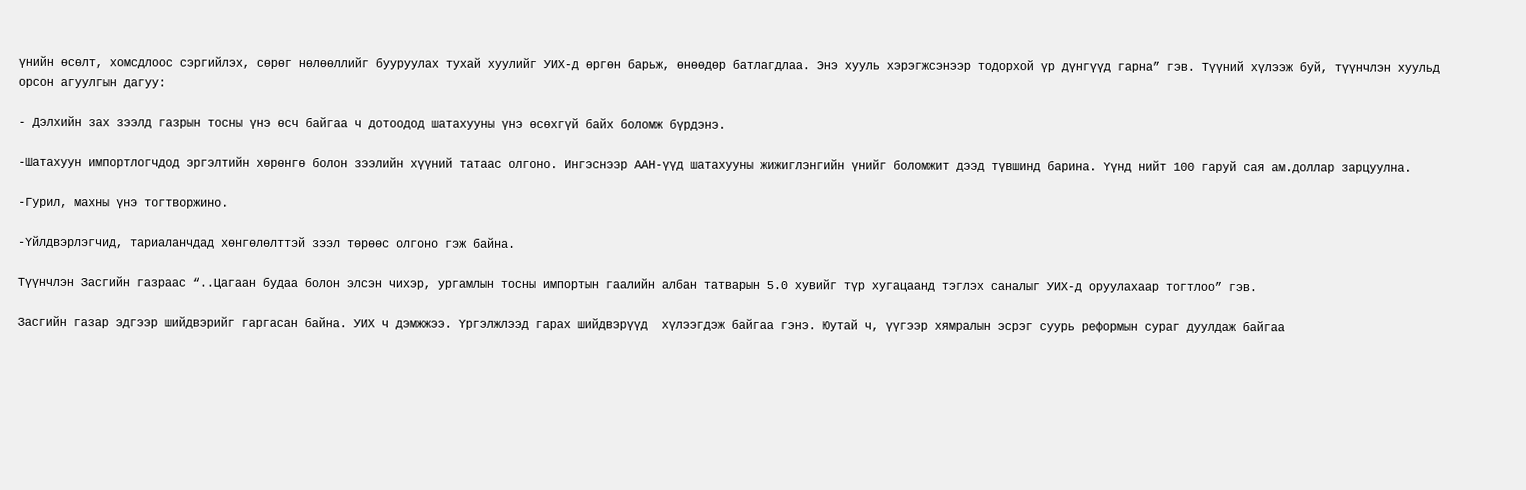үнийн өсөлт, хомсдлоос сэргийлэх, сөрөг нөлөөллийг бууруулах тухай хуулийг УИХ-д өргөн барьж, өнөөдөр батлагдлаа. Энэ хууль хэрэгжсэнээр тодорхой үр дүнгүүд гарна” гэв. Түүний хүлээж буй, түүнчлэн хуульд орсон агуулгын дагуу:

- Дэлхийн зах зээлд газрын тосны үнэ өсч байгаа ч дотоодод шатахууны үнэ өсөхгүй байх боломж бүрдэнэ.

-Шатахуун импортлогчдод эргэлтийн хөрөнгө болон зээлийн хүүний татаас олгоно. Ингэснээр ААН-үүд шатахууны жижиглэнгийн үнийг боломжит дээд түвшинд барина. Үүнд нийт 100 гаруй сая ам.доллар зарцуулна.

-Гурил, махны үнэ тогтворжино.

-Үйлдвэрлэгчид, тариаланчдад хөнгөлөлттэй зээл төрөөс олгоно гэж байна.

Түүнчлэн Засгийн газраас “..Цагаан будаа болон элсэн чихэр, ургамлын тосны импортын гаалийн албан татварын 5.0 хувийг түр хугацаанд тэглэх саналыг УИХ-д оруулахаар тогтлоо” гэв.

Засгийн газар эдгээр шийдвэрийг гаргасан байна. УИХ ч дэмжжээ. Үргэлжлээд гарах шийдвэрүүд  хүлээгдэж байгаа гэнэ. Юутай ч, үүгээр хямралын эсрэг суурь реформын сураг дуулдаж байгаа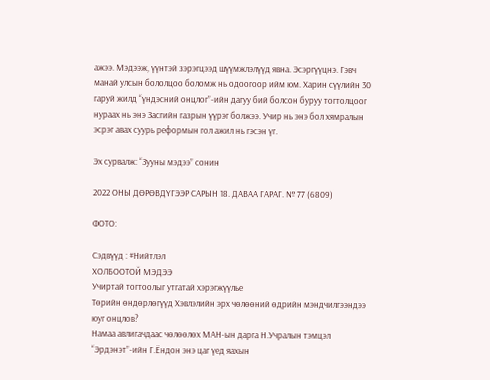ажээ. Мэдээж, үүнтэй зэрэгцээд шүүмжлэлүүд явна. Эсэргүүцнэ. Гэвч манай улсын бололцоо боломж нь одоогоор ийм юм. Харин сүүлийн 30 гаруй жилд “үндэсний онцлог”-ийн дагуу бий болсон буруу тогтолцоог нураах нь энэ Засгийн газрын үүрэг болжээ. Учир нь энэ бол хямралын эсрэг авах суурь реформын гол ажил нь гэсэн үг.

Эх сурвалж: “Зууны мэдээ” сонин

2022 ОНЫ ДӨРӨВДҮГЭЭР САРЫН 18. ДАВАА ГАРАГ. № 77 (6809)

ФОТО:

Сэдвүүд : #Нийтлэл
ХОЛБООТОЙ МЭДЭЭ
Учиртай тогтоолыг утгатай хэрэгжүүлье
Төрийн өндөрлөгүүд Хэвлэлийн эрх чөлөөний өдрийн мэндчилгээндээ юуг онцлов?
Намаа авлигачдаас чөлөөлөх МАН-ын дарга Н.Учралын тэмцэл
“Эрдэнэт”-ийн Г.Ёндон энэ цаг үед яахын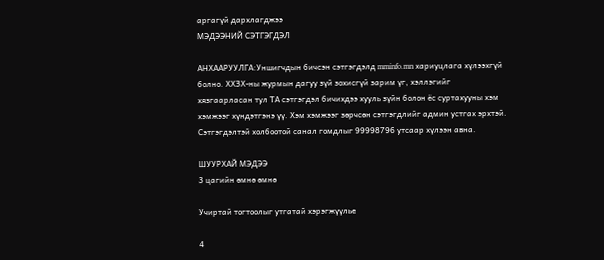аргагүй дархлагджээ
МЭДЭЭНИЙ СЭТГЭГДЭЛ

АНХААРУУЛГА:Уншигчдын бичсэн сэтгэгдэлд mminfo.mn хариуцлага хүлээхгүй болно. ХХЗХ-ны журмын дагуу зүй зохисгүй зарим үг, хэллэгийг хязгаарласан тул ТА сэтгэгдэл бичихдээ хууль зүйн болон ёс суртахууны хэм хэмжээг хүндэтгэнэ үү. Хэм хэмжээг зөрчсөн сэтгэгдлийг админ устгах эрхтэй. Сэтгэгдэлтэй холбоотой санал гомдлыг 99998796 утсаар хүлээн авна.

ШУУРХАЙ МЭДЭЭ
3 цагийн өмнө өмнө

Учиртай тогтоолыг утгатай хэрэгжүүлье

4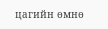цагийн өмнө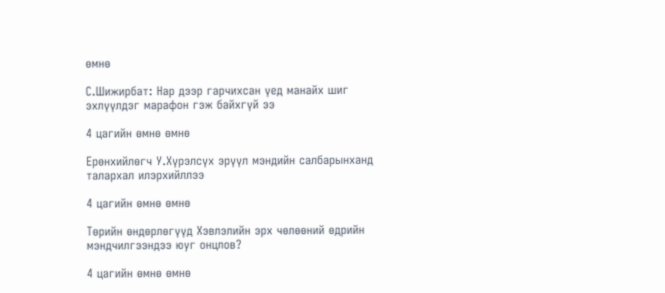өмнө

С.Шижирбат: Нар дээр гарчихсан үед манайх шиг эхлүүлдэг марафон гэж байхгүй ээ

4 цагийн өмнө өмнө

Ерөнхийлөгч У.Хүрэлсүх эрүүл мэндийн салбарынханд талархал илэрхийллээ

4 цагийн өмнө өмнө

Төрийн өндөрлөгүүд Хэвлэлийн эрх чөлөөний өдрийн мэндчилгээндээ юуг онцлов?

4 цагийн өмнө өмнө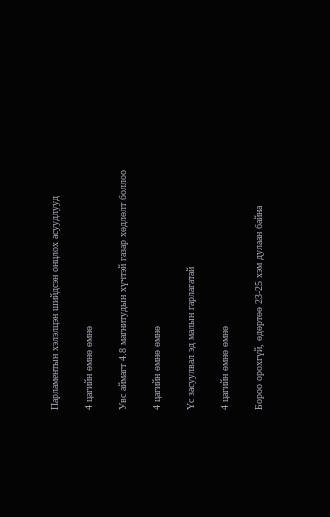Парламентын хэлэлцэн шийдсэн онцлох асуудлууд

4 цагийн өмнө өмнө

Увс аймагт 4.8 магнитудын хүчтэй газар хөдлөлт боллоо

4 цагийн өмнө өмнө

Үс засуулвал эд малын гарлагатай

4 цагийн өмнө өмнө

Бороо орохгүй, өдөртөө 23-25 хэм дулаан байна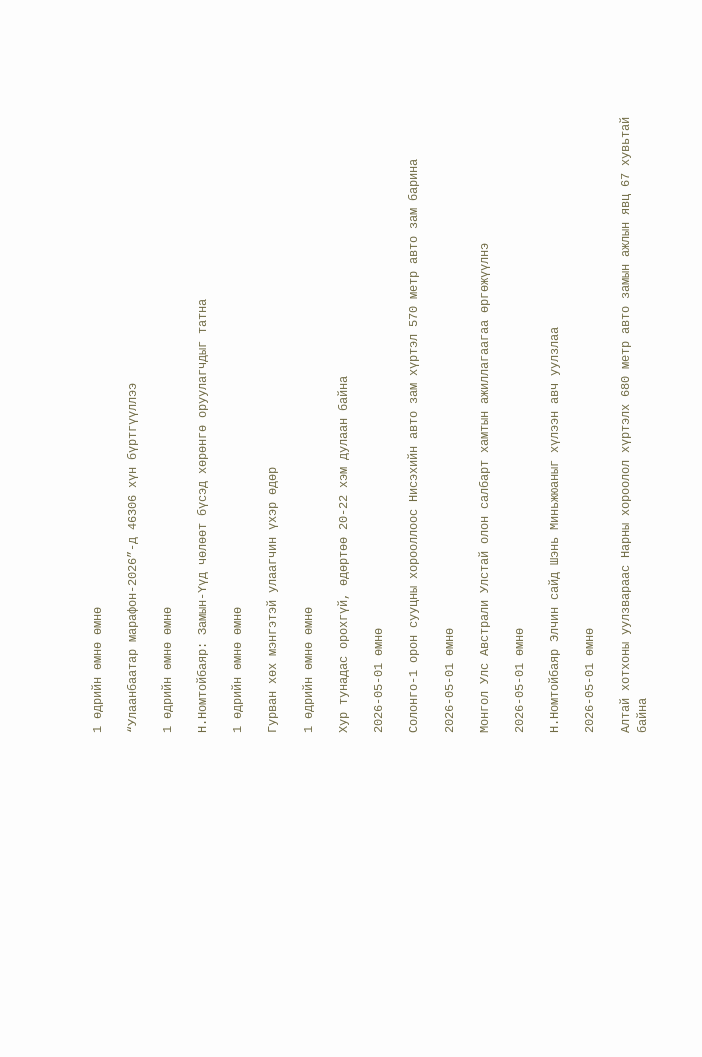1 өдрийн өмнө өмнө

“Улаанбаатар марафон-2026”-д 46306 хүн бүртгүүллээ

1 өдрийн өмнө өмнө

Н.Номтойбаяр: Замын-Үүд чөлөөт бүсэд хөрөнгө оруулагчдыг татна

1 өдрийн өмнө өмнө

Гурван хөх мэнгэтэй улаагчин үхэр өдөр

1 өдрийн өмнө өмнө

Хур тунадас орохгүй, өдөртөө 20-22 хэм дулаан байна

2026-05-01 өмнө

Солонго-1 орон сууцны хорооллоос Нисэхийн авто зам хүртэл 570 метр авто зам барина

2026-05-01 өмнө

Монгол Улс Австрали Улстай олон салбарт хамтын ажиллагаагаа өргөжүүлнэ

2026-05-01 өмнө

Н.Номтойбаяр Элчин сайд Шэнь Миньжюаныг хүлээн авч уулзлаа

2026-05-01 өмнө

Алтай хотхоны уулзвараас Нарны хороолол хүртэлх 680 метр авто замын ажлын явц 67 хувьтай байна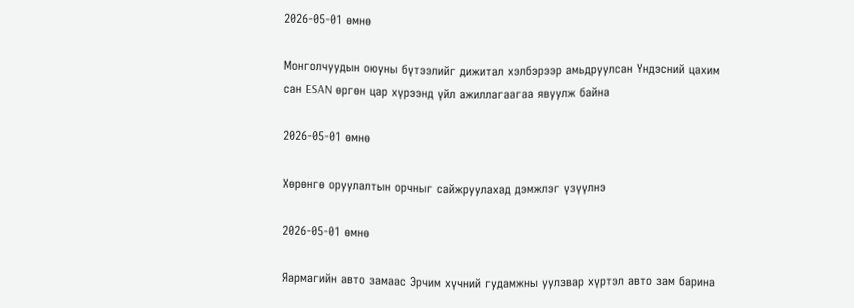2026-05-01 өмнө

Монголчуудын оюуны бүтээлийг дижитал хэлбэрээр амьдруулсан Үндэсний цахим сан ESAN өргөн цар хүрээнд үйл ажиллагаагаа явуулж байна

2026-05-01 өмнө

Хөрөнгө оруулалтын орчныг сайжруулахад дэмжлэг үзүүлнэ

2026-05-01 өмнө

Яармагийн авто замаас Эрчим хүчний гудамжны уулзвар хүртэл авто зам барина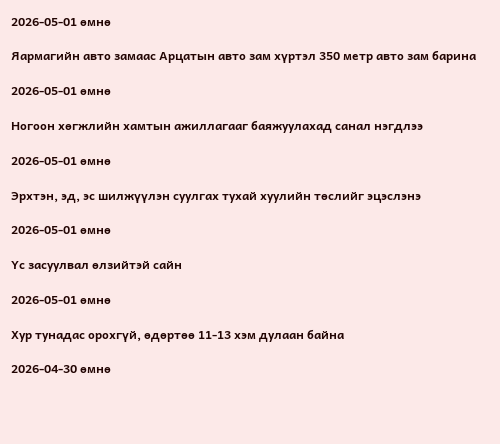2026-05-01 өмнө

Яармагийн авто замаас Арцатын авто зам хүртэл 350 метр авто зам барина

2026-05-01 өмнө

Ногоон хөгжлийн хамтын ажиллагааг баяжуулахад санал нэгдлээ

2026-05-01 өмнө

Эрхтэн, эд, эс шилжүүлэн суулгах тухай хуулийн төслийг эцэслэнэ

2026-05-01 өмнө

Үс засуулвал өлзийтэй сайн

2026-05-01 өмнө

Хур тунадас орохгүй, өдөртөө 11-13 хэм дулаан байна

2026-04-30 өмнө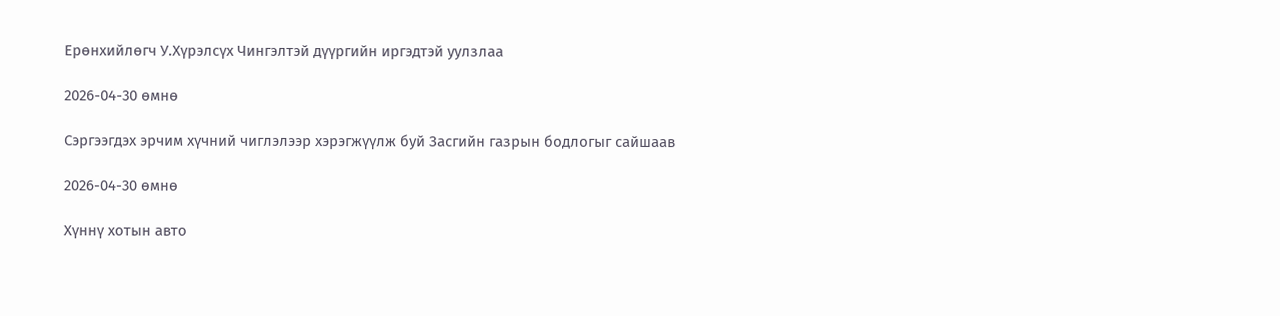Ерөнхийлөгч У.Хүрэлсүх Чингэлтэй дүүргийн иргэдтэй уулзлаа

2026-04-30 өмнө

Сэргээгдэх эрчим хүчний чиглэлээр хэрэгжүүлж буй Засгийн газрын бодлогыг сайшаав

2026-04-30 өмнө

Хүннү хотын авто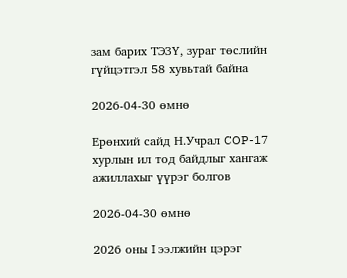зам барих ТЭЗҮ, зураг төслийн гүйцэтгэл 58 хувьтай байна

2026-04-30 өмнө

Ерөнхий сайд Н.Учрал COP-17 хурлын ил тод байдлыг хангаж ажиллахыг үүрэг болгов

2026-04-30 өмнө

2026 оны I ээлжийн цэрэг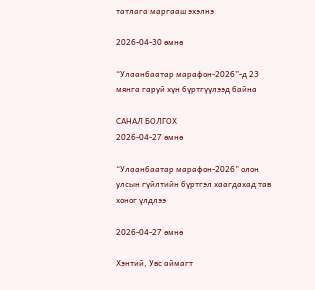татлага маргааш эхэлнэ

2026-04-30 өмнө

“Улаанбаатар марафон-2026”-д 23 мянга гаруй хүн бүртгүүлээд байна

САНАЛ БОЛГОХ
2026-04-27 өмнө

“Улаанбаатар марафон-2026” олон улсын гүйлтийн бүртгэл хаагдахад тав хоног үлдлээ

2026-04-27 өмнө

Хэнтий, Увс аймагт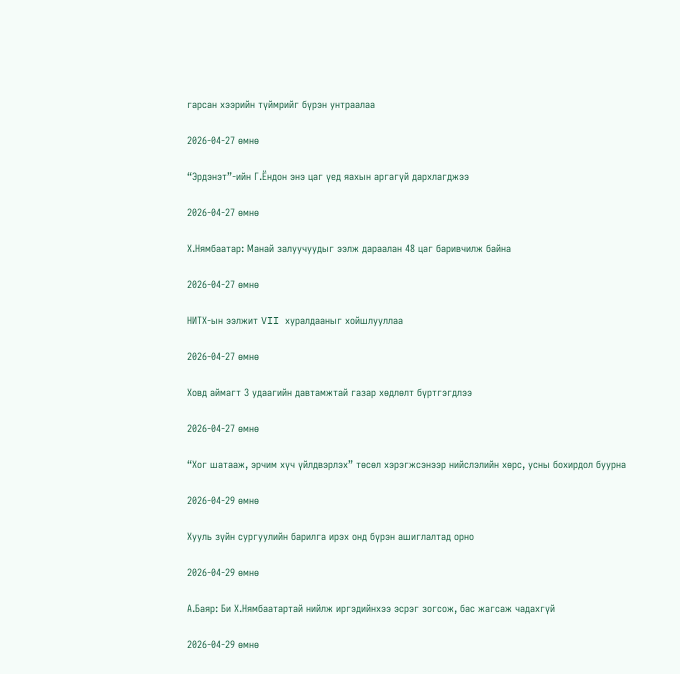гарсан хээрийн түймрийг бүрэн унтраалаа

2026-04-27 өмнө

“Эрдэнэт”-ийн Г.Ёндон энэ цаг үед яахын аргагүй дархлагджээ

2026-04-27 өмнө

Х.Нямбаатар: Манай залуучуудыг ээлж дараалан 48 цаг баривчилж байна

2026-04-27 өмнө

НИТХ-ын ээлжит VII хуралдааныг хойшлууллаа

2026-04-27 өмнө

Ховд аймагт 3 удаагийн давтамжтай газар хөдлөлт бүртгэгдлээ

2026-04-27 өмнө

“Хог шатааж, эрчим хүч үйлдвэрлэх” төсөл хэрэгжсэнээр нийслэлийн хөрс, усны бохирдол буурна

2026-04-29 өмнө

Хууль зүйн сургуулийн барилга ирэх онд бүрэн ашиглалтад орно

2026-04-29 өмнө

А.Баяр: Би Х.Нямбаатартай нийлж иргэдийнхээ эсрэг зогсож, бас жагсаж чадахгүй

2026-04-29 өмнө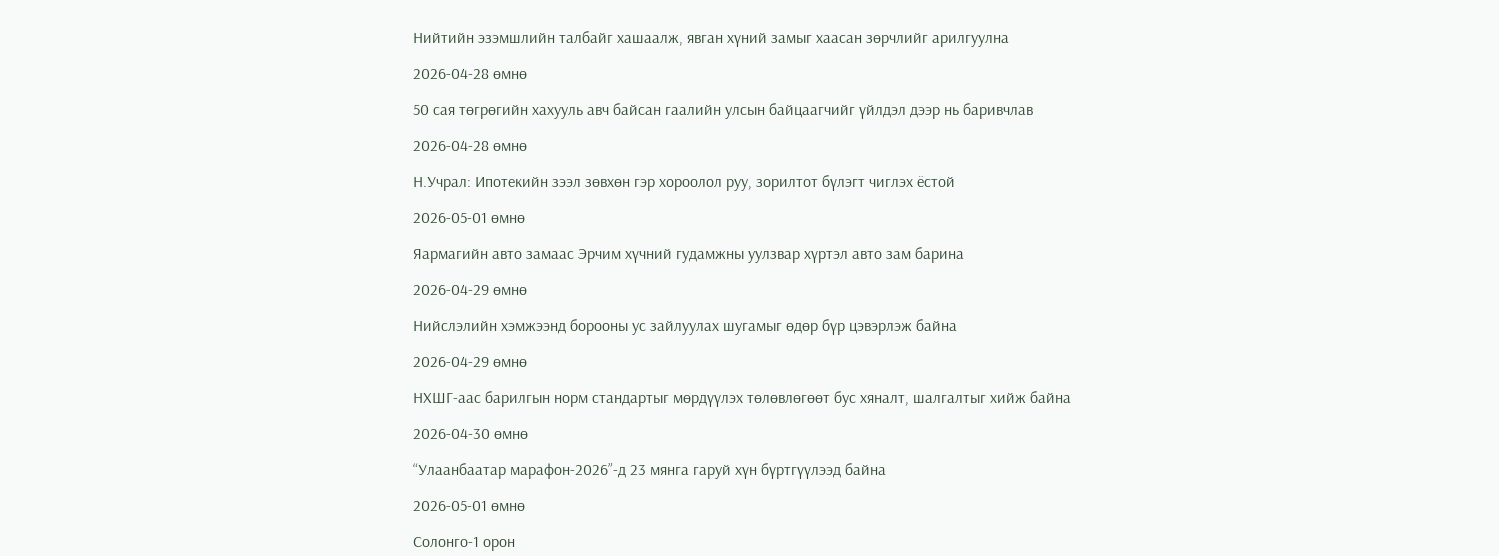Нийтийн эзэмшлийн талбайг хашаалж, явган хүний замыг хаасан зөрчлийг арилгуулна

2026-04-28 өмнө

50 сая төгрөгийн хахууль авч байсан гаалийн улсын байцаагчийг үйлдэл дээр нь баривчлав

2026-04-28 өмнө

Н.Учрал: Ипотекийн зээл зөвхөн гэр хороолол руу, зорилтот бүлэгт чиглэх ёстой

2026-05-01 өмнө

Яармагийн авто замаас Эрчим хүчний гудамжны уулзвар хүртэл авто зам барина

2026-04-29 өмнө

Нийслэлийн хэмжээнд борооны ус зайлуулах шугамыг өдөр бүр цэвэрлэж байна

2026-04-29 өмнө

НХШГ-аас барилгын норм стандартыг мөрдүүлэх төлөвлөгөөт бус хяналт, шалгалтыг хийж байна

2026-04-30 өмнө

“Улаанбаатар марафон-2026”-д 23 мянга гаруй хүн бүртгүүлээд байна

2026-05-01 өмнө

Солонго-1 орон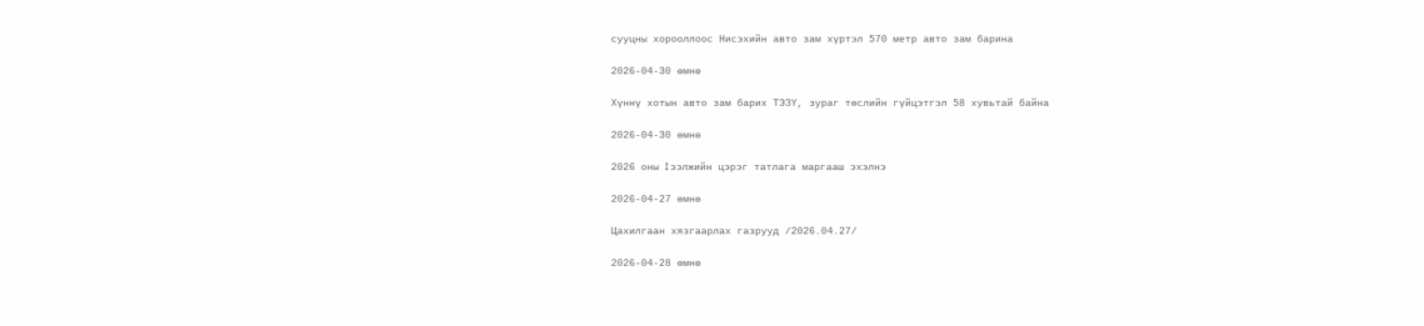сууцны хорооллоос Нисэхийн авто зам хүртэл 570 метр авто зам барина

2026-04-30 өмнө

Хүннү хотын авто зам барих ТЭЗҮ, зураг төслийн гүйцэтгэл 58 хувьтай байна

2026-04-30 өмнө

2026 оны I ээлжийн цэрэг татлага маргааш эхэлнэ

2026-04-27 өмнө

Цахилгаан хязгаарлах газрууд /2026.04.27/

2026-04-28 өмнө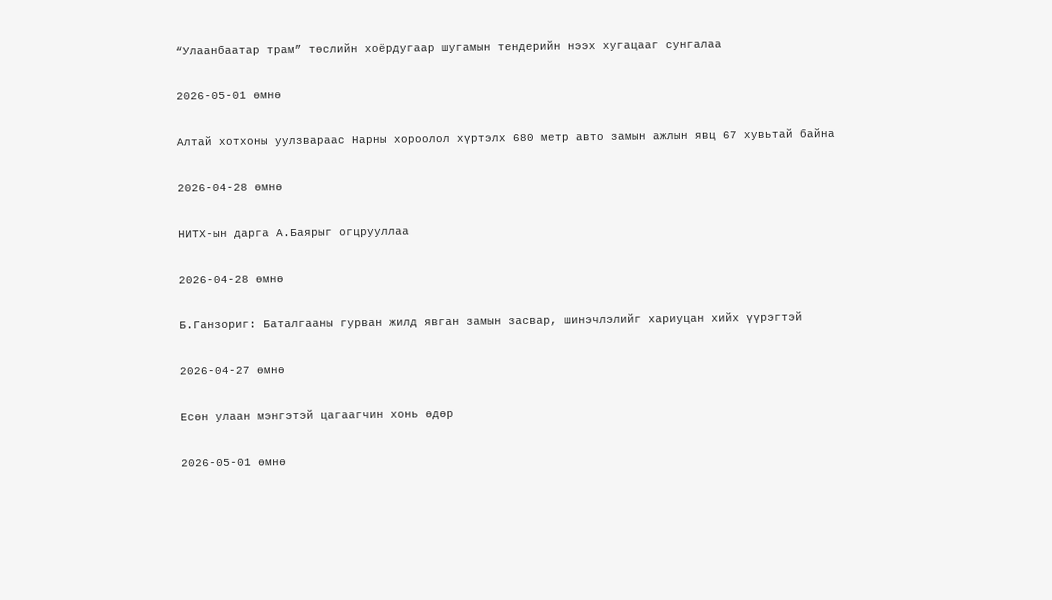“Улаанбаатар трам” төслийн хоёрдугаар шугамын тендерийн нээх хугацааг сунгалаа

2026-05-01 өмнө

Алтай хотхоны уулзвараас Нарны хороолол хүртэлх 680 метр авто замын ажлын явц 67 хувьтай байна

2026-04-28 өмнө

НИТХ-ын дарга А.Баярыг огцрууллаа

2026-04-28 өмнө

Б.Ганзориг: Баталгааны гурван жилд явган замын засвар, шинэчлэлийг хариуцан хийх үүрэгтэй

2026-04-27 өмнө

Есөн улаан мэнгэтэй цагаагчин хонь өдөр

2026-05-01 өмнө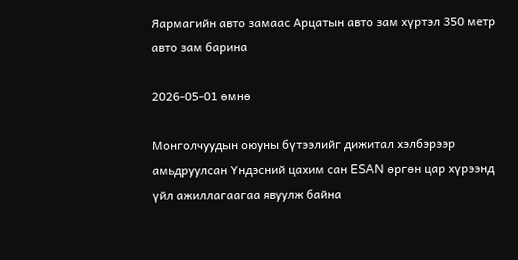Яармагийн авто замаас Арцатын авто зам хүртэл 350 метр авто зам барина

2026-05-01 өмнө

Монголчуудын оюуны бүтээлийг дижитал хэлбэрээр амьдруулсан Үндэсний цахим сан ESAN өргөн цар хүрээнд үйл ажиллагаагаа явуулж байна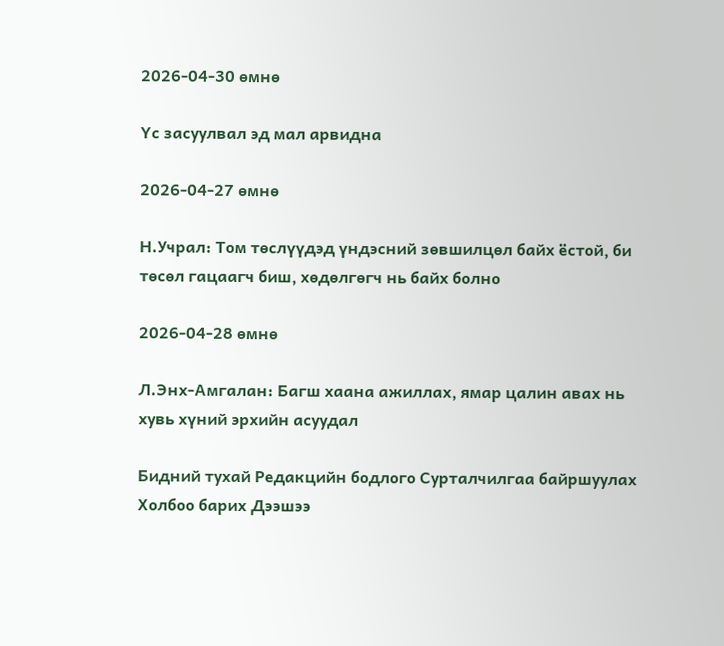2026-04-30 өмнө

Үс засуулвал эд мал арвидна

2026-04-27 өмнө

Н.Учрал: Том төслүүдэд үндэсний зөвшилцөл байх ёстой, би төсөл гацаагч биш, хөдөлгөгч нь байх болно

2026-04-28 өмнө

Л.Энх-Амгалан: Багш хаана ажиллах, ямар цалин авах нь хувь хүний эрхийн асуудал

Бидний тухай Редакцийн бодлого Сурталчилгаа байршуулах Холбоо барих Дээшээ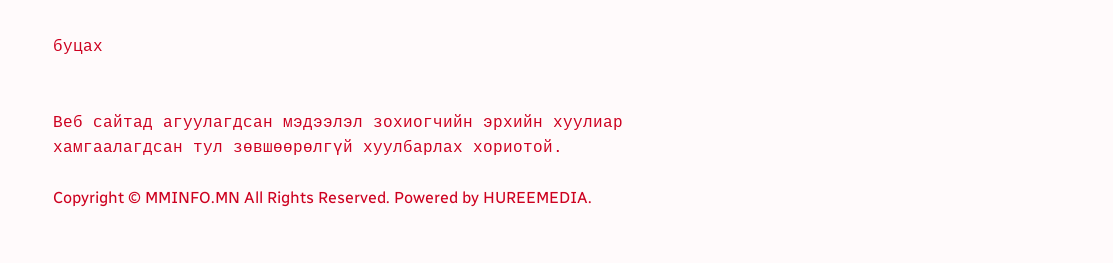буцах


Веб сайтад агуулагдсан мэдээлэл зохиогчийн эрхийн хуулиар хамгаалагдсан тул зөвшөөрөлгүй хуулбарлах хориотой.

Copyright © MMINFO.MN All Rights Reserved. Powered by HUREEMEDIA.